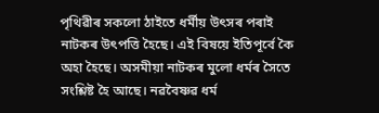পৃথিৱীৰ সকলো ঠাইতে ধর্মীয় উৎসৰ পৰাই নাটকৰ উৎপত্তি হৈছে। এই বিষয়ে ইতিপূর্বে কৈ অহা হৈছে। অসমীয়া নাটকৰ মুলো ধৰ্মৰ সৈতে সংশ্লিষ্ট হৈ আছে। নৱবৈষ্ণৱ ধৰ্ম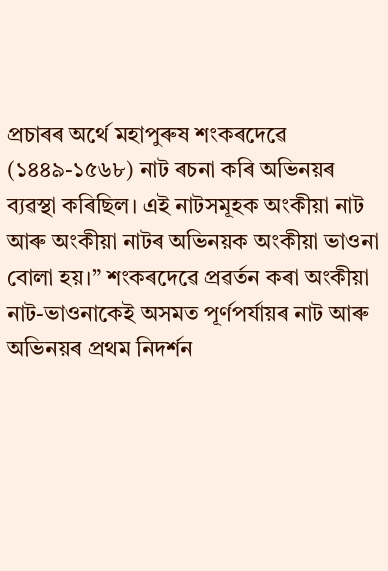প্ৰচাৰৰ অৰ্থে মহাপুৰুষ শংকৰদেৱে (১৪৪৯-১৫৬৮) নাট ৰচনা কৰি অভিনয়ৰ ব্যৱস্থা কৰিছিল। এই নাটসমূহক অংকীয়া নাট আৰু অংকীয়া নাটৰ অভিনয়ক অংকীয়া ভাওনা বোলা হয়।” শংকৰদেৱে প্ৰৱৰ্তন কৰা অংকীয়া নাট-ভাওনাকেই অসমত পূৰ্ণপৰ্যায়ৰ নাট আৰু অভিনয়ৰ প্ৰথম নিদর্শন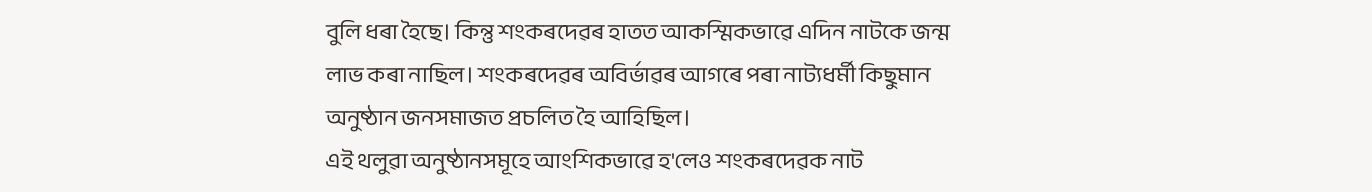বুলি ধৰা হৈছে। কিন্তু শংকৰদেৱৰ হাতত আকস্মিকভাৱে এদিন নাটকে জন্ম লাভ কৰা নাছিল। শংকৰদেৱৰ অবিৰ্ভাৱৰ আগৰে পৰা নাট্যধর্মী কিছুমান অনুষ্ঠান জনসমাজত প্রচলিত হৈ আহিছিল।
এই থলুৱা অনুষ্ঠানসমূহে আংশিকভাৱে হ'লেও শংকৰদেৱক নাট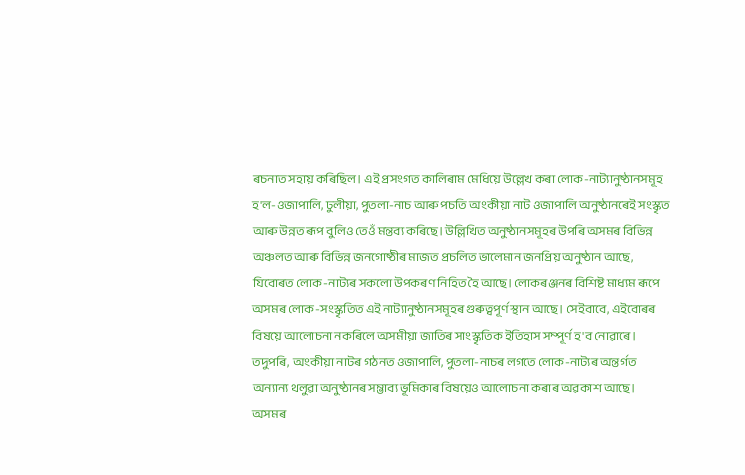ৰচনাত সহায় কৰিছিল। এই প্রসংগত কালিৰাম মেধিয়ে উল্লেখ কৰা লোক-নাট্যানুষ্ঠানসমূহ হ'ল-ওজাপালি, ঢুলীয়া, পুতলা-নাচ আৰু পচতি অংকীয়া নাট ওজাপালি অনুষ্ঠানৰেই সংস্কৃত আৰু উন্নত ৰূপ বুলিও তেওঁ মন্তব্য কৰিছে। উল্লিখিত অনুষ্ঠানসমূহৰ উপৰি অসমৰ বিভিন্ন অঞ্চলত আৰু বিভিন্ন জনগোষ্ঠীৰ মাজত প্রচলিত ভালেমান জনপ্রিয় অনুষ্ঠান আছে, যিবোৰত লোক-নাট্যৰ সকলো উপকৰণ নিহিত হৈ আছে। লোকৰঞ্জনৰ বিশিষ্ট মাধ্যম ৰূপে অসমৰ লোক-সংস্কৃতিত এই নাট্যানুষ্ঠানসমূহৰ গুৰুত্বপূৰ্ণ স্থান আছে। সেইবাবে, এইবোৰৰ বিষয়ে আলোচনা নকৰিলে অসমীয়া জাতিৰ সাংস্কৃতিক ইতিহাস সম্পূর্ণ হ'ব নোৱাৰে। তদুপৰি, অংকীয়া নাটৰ গঠনত ওজাপালি, পুতলা-নাচৰ লগতে লোক-নাট্যৰ অন্তৰ্গত অন্যান্য থলুৱা অনুষ্ঠানৰ সম্ভাব্য ভূমিকাৰ বিষয়েও আলোচনা কৰাৰ অৱকাশ আছে।
অসমৰ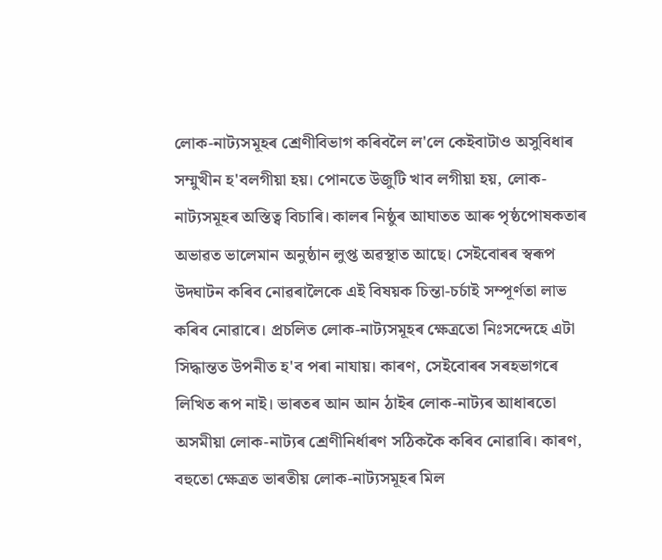লোক-নাট্যসমূহৰ শ্ৰেণীবিভাগ কৰিবলৈ ল'লে কেইবাটাও অসুবিধাৰ সম্মুখীন হ'বলগীয়া হয়। পোনতে উজুটি খাব লগীয়া হয়, লোক-নাট্যসমূহৰ অস্তিত্ব বিচাৰি। কালৰ নিষ্ঠুৰ আঘাতত আৰু পৃষ্ঠপোষকতাৰ অভাৱত ভালেমান অনুষ্ঠান লুপ্ত অৱস্থাত আছে। সেইবোৰৰ স্বৰূপ উদ্ঘাটন কৰিব নোৱৰালৈকে এই বিষয়ক চিন্তা-চর্চাই সম্পূর্ণতা লাভ কৰিব নোৱাৰে। প্ৰচলিত লোক-নাট্যসমূহৰ ক্ষেত্রতো নিঃসন্দেহে এটা সিদ্ধান্তত উপনীত হ'ব পৰা নাযায়। কাৰণ, সেইবোৰৰ সৰহভাগৰে লিখিত ৰূপ নাই। ভাৰতৰ আন আন ঠাইৰ লোক-নাট্যৰ আধাৰতো অসমীয়া লোক-নাট্যৰ শ্ৰেণীনির্ধাৰণ সঠিককৈ কৰিব নোৱাৰি। কাৰণ, বহুতো ক্ষেত্ৰত ভাৰতীয় লোক-নাট্যসমূহৰ মিল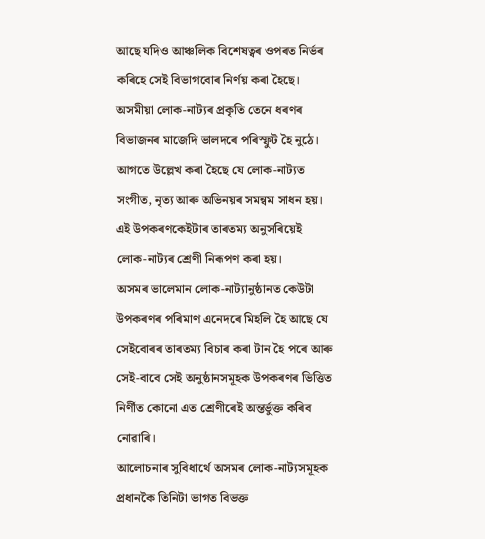আছে যদিও আঞ্চলিক বিশেষত্বৰ ওপৰত নিৰ্ভৰ কৰিহে সেই বিভাগবোৰ নিৰ্ণয় কৰা হৈছে। অসমীয়া লোক-নাট্যৰ প্ৰকৃতি তেনে ধৰণৰ বিভাজনৰ মাজেদি ভালদৰে পৰিস্ফুট হৈ নুঠে। আগতে উল্লেখ কৰা হৈছে যে লোক-নাট্যত সংগীত, নৃত্য আৰু অভিনয়ৰ সমন্বম সাধন হয়। এই উপকৰণকেইটাৰ তাৰতম্য অনুসৰিয়েই লোক-নাট্যৰ শ্ৰেণী নিৰূপণ কৰা হয়।
অসমৰ ভালেমান লোক-নাট্যানুষ্ঠানত কেউটা উপকৰণৰ পৰিমাণ এনেদৰে মিহলি হৈ আছে যে সেইবোৰৰ তাৰতম্য বিচাৰ কৰা টান হৈ পৰে আৰু সেই-বাবে সেই অনুষ্ঠানসমূহক উপকৰণৰ ভিত্তিত নির্ণীত কোনো এত শ্ৰেণীৰেই অন্তর্ভুক্ত কৰিব নোৱাৰি।
আলোচনাৰ সুবিধার্থে অসমৰ লোক-নাট্যসমূহক প্রধানকৈ তিনিটা ভাগত বিভক্ত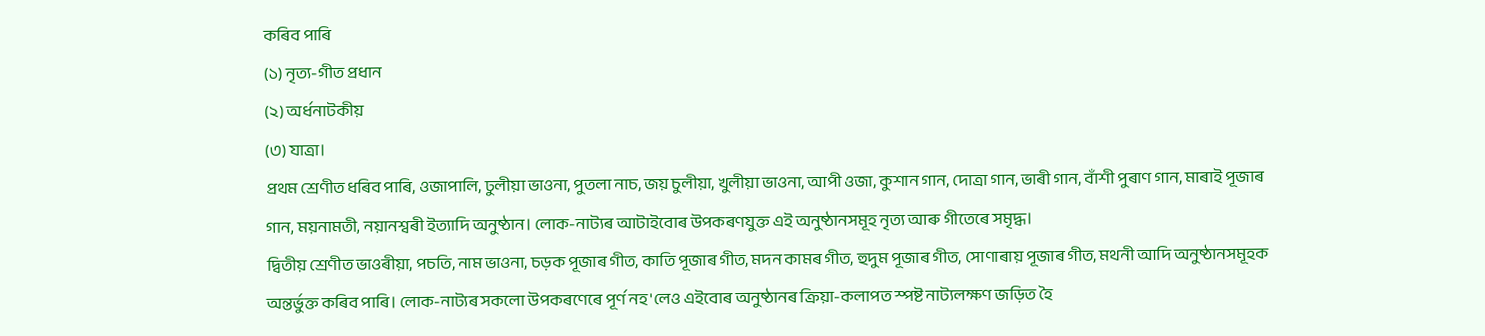কৰিব পাৰি
(১) নৃত্য-গীত প্রধান
(২) অর্ধনাটকীয়
(৩) যাত্রা।
প্ৰথম শ্ৰেণীত ধৰিব পাৰি, ওজাপালি, ঢুলীয়া ভাওনা, পুতলা নাচ, জয় চুলীয়া, খুলীয়া ভাওনা, আপী ওজা, কুশান গান, দোত্ৰা গান, ভাৰী গান, বাঁশী পুৰাণ গান, মাৰাই পূজাৰ গান, ময়নামতী, নয়ানশ্বৰী ইত্যাদি অনুষ্ঠান। লোক-নাট্যৰ আটাইবোৰ উপকৰণযুক্ত এই অনুষ্ঠানসমূহ নৃত্য আৰু গীতেৰে সমৃদ্ধ।
দ্বিতীয় শ্রেণীত ভাওৰীয়া, পচতি, নাম ভাওনা, চড়ক পূজাৰ গীত, কাতি পূজাৰ গীত, মদন কামৰ গীত, হুদুম পূজাৰ গীত, সোণাৰায় পূজাৰ গীত, মথনী আদি অনুষ্ঠানসমূহক অন্তর্ভুক্ত কৰিব পাৰি। লোক-নাট্যৰ সকলো উপকৰণেৰে পূৰ্ণ নহ'লেও এইবোৰ অনুষ্ঠানৰ ক্ৰিয়া-কলাপত স্পষ্ট নাট্যলক্ষণ জড়িত হৈ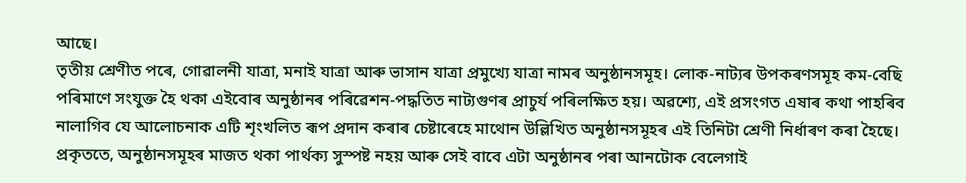আছে।
তৃতীয় শ্ৰেণীত পৰে, গোৱালনী যাত্রা, মনাই যাত্ৰা আৰু ভাসান যাত্রা প্রমুখ্যে যাত্রা নামৰ অনুষ্ঠানসমূহ। লোক-নাট্যৰ উপকৰণসমূহ কম-বেছি পৰিমাণে সংযুক্ত হৈ থকা এইবোৰ অনুষ্ঠানৰ পৰিৱেশন-পদ্ধতিত নাট্যগুণৰ প্ৰাচুৰ্য পৰিলক্ষিত হয়। অৱশ্যে, এই প্ৰসংগত এষাৰ কথা পাহৰিব নালাগিব যে আলোচনাক এটি শৃংখলিত ৰূপ প্ৰদান কৰাৰ চেষ্টাৰেহে মাথোন উল্লিখিত অনুষ্ঠানসমূহৰ এই তিনিটা শ্ৰেণী নির্ধাৰণ কৰা হৈছে। প্রকৃততে, অনুষ্ঠানসমূহৰ মাজত থকা পার্থক্য সুস্পষ্ট নহয় আৰু সেই বাবে এটা অনুষ্ঠানৰ পৰা আনটোক বেলেগাই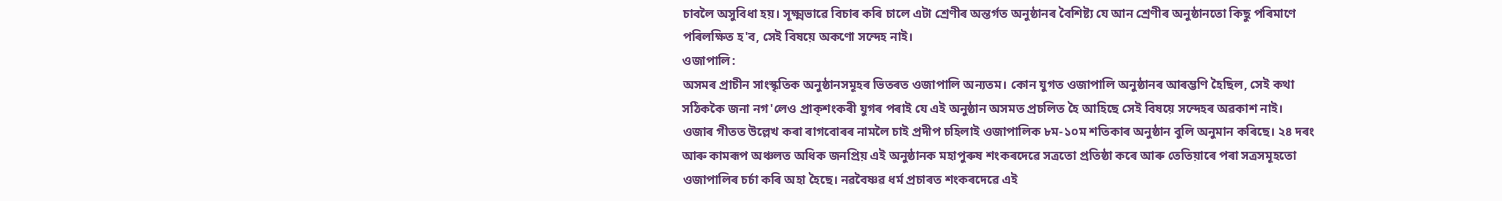চাবলৈ অসুবিধা হয়। সূক্ষ্মভাৱে বিচাৰ কৰি চালে এটা শ্ৰেণীৰ অন্তৰ্গত অনুষ্ঠানৰ বৈশিষ্ট্য যে আন শ্ৰেণীৰ অনুষ্ঠানতো কিছু পৰিমাণে পৰিলক্ষিত হ'ব, সেই বিষয়ে অকণো সন্দেহ নাই।
ওজাপালি:
অসমৰ প্ৰাচীন সাংস্কৃতিক অনুষ্ঠানসমূহৰ ভিতৰত ওজাপালি অন্যতম। কোন যুগত ওজাপালি অনুষ্ঠানৰ আৰম্ভণি হৈছিল, সেই কথা সঠিককৈ জনা নগ'লেও প্রাক্শংকৰী যুগৰ পৰাই যে এই অনুষ্ঠান অসমত প্রচলিত হৈ আহিছে সেই বিষয়ে সন্দেহৰ অৱকাশ নাই। ওজাৰ গীতত উল্লেখ কৰা ৰাগবোৰৰ নামলৈ চাই প্রদীপ চহিলাই ওজাপালিক ৮ম-১০ম শতিকাৰ অনুষ্ঠান বুলি অনুমান কৰিছে। ২৪ দৰং আৰু কামৰূপ অঞ্চলত অধিক জনপ্রিয় এই অনুষ্ঠানক মহাপুৰুষ শংকৰদেৱে সত্ৰতো প্রতিষ্ঠা কৰে আৰু তেতিয়াৰে পৰা সত্ৰসমূহতো ওজাপালিৰ চৰ্চা কৰি অহা হৈছে। নৱবৈষ্ণৱ ধৰ্ম প্ৰচাৰত শংকৰদেৱে এই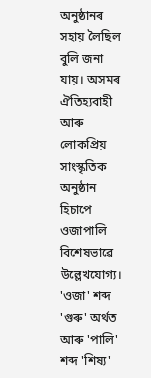অনুষ্ঠানৰ সহায় লৈছিল বুলি জনা যায়। অসমৰ ঐতিহ্যবাহী আৰু লোকপ্রিয় সাংস্কৃতিক অনুষ্ঠান হিচাপে ওজাপালি বিশেষভাৱে উল্লেখযোগ্য।
'ওজা' শব্দ 'গুৰু' অৰ্থত আৰু 'পালি' শব্দ 'শিষ্য'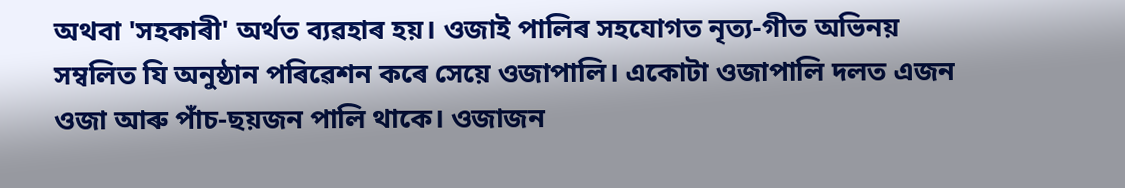অথবা 'সহকাৰী' অৰ্থত ব্যৱহাৰ হয়। ওজাই পালিৰ সহযোগত নৃত্য-গীত অভিনয় সম্বলিত যি অনুষ্ঠান পৰিৱেশন কৰে সেয়ে ওজাপালি। একোটা ওজাপালি দলত এজন ওজা আৰু পাঁচ-ছয়জন পালি থাকে। ওজাজন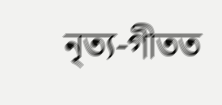নৃত্য-গীতত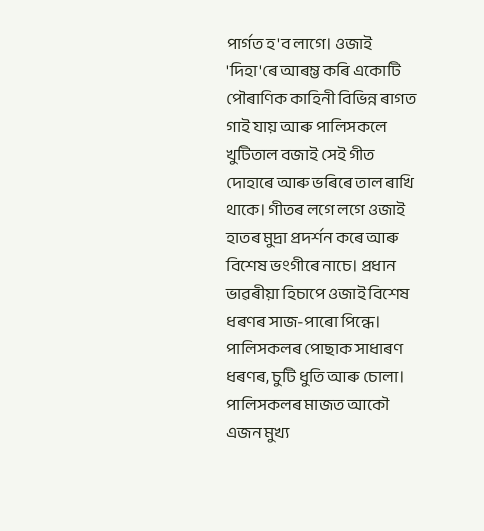পাৰ্গত হ'ব লাগে। ওজাই 'দিহা'ৰে আৰম্ভ কৰি একোটি পৌৰাণিক কাহিনী বিভিন্ন ৰাগত গাই যায় আৰু পালিসকলে খুটিতাল বজাই সেই গীত দোহাৰে আৰু ভৰিৰে তাল ৰাখি থাকে। গীতৰ লগে লগে ওজাই হাতৰ মুদ্রা প্রদর্শন কৰে আৰু বিশেষ ভংগীৰে নাচে। প্রধান ভাৱৰীয়া হিচাপে ওজাই বিশেষ ধৰণৰ সাজ-পাৰো পিন্ধে। পালিসকলৰ পোছাক সাধাৰণ ধৰণৰ, চুটি ধুতি আৰু চোলা। পালিসকলৰ মাজত আকৌ এজন মুখ্য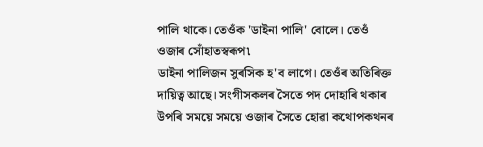পালি থাকে। তেওঁক 'ডাইনা পালি' বোলে। তেওঁ ওজাৰ সোঁহাতস্বৰূপ৷
ডাইনা পালিজন সুৰসিক হ'ব লাগে। তেওঁৰ অতিৰিক্ত দায়িত্ব আছে। সংগীসকলৰ সৈতে পদ দোহাৰি থকাৰ উপৰি সময়ে সময়ে ওজাৰ সৈতে হোৱা কথোপকথনৰ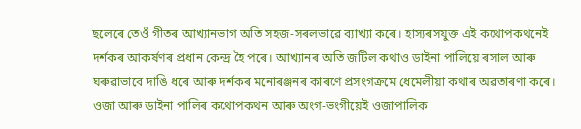ছলেৰে তেওঁ গীতৰ আখ্যানভাগ অতি সহজ-সৰলভাৱে ব্যাখ্যা কৰে। হাস্যৰসযুক্ত এই কথোপকথনেই দৰ্শকৰ আকৰ্ষণৰ প্ৰধান কেন্দ্ৰ হৈ পৰে। আখ্যানৰ অতি জটিল কথাও ডাইনা পালিয়ে ৰসাল আৰু ঘৰুৱাভাবে দাঙি ধৰে আৰু দৰ্শকৰ মনোৰঞ্জনৰ কাৰণে প্রসংগক্রমে ধেমেলীয়া কথাৰ অৱতাৰণা কৰে। ওজা আৰু ডাইনা পালিৰ কথোপকথন আৰু অংগ-ভংগীয়েই ওজাপালিক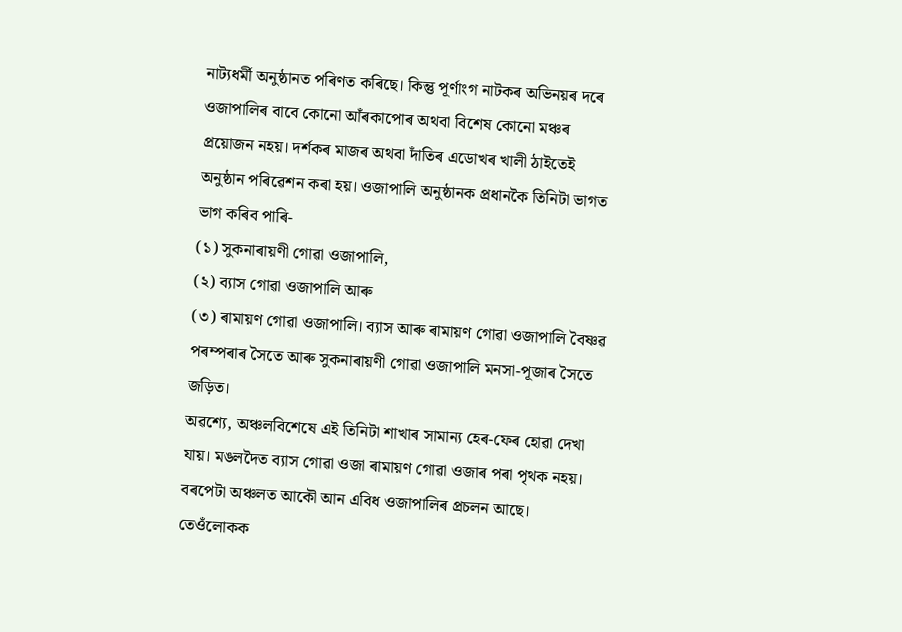নাট্যধর্মী অনুষ্ঠানত পৰিণত কৰিছে। কিন্তু পূৰ্ণাংগ নাটকৰ অভিনয়ৰ দৰে ওজাপালিৰ বাবে কোনো আঁৰকাপোৰ অথবা বিশেষ কোনো মঞ্চৰ প্ৰয়োজন নহয়। দৰ্শকৰ মাজৰ অথবা দাঁতিৰ এডোখৰ খালী ঠাইতেই অনুষ্ঠান পৰিৱেশন কৰা হয়। ওজাপালি অনুষ্ঠানক প্রধানকৈ তিনিটা ভাগত ভাগ কৰিব পাৰি-
(১) সুকনাৰায়ণী গোৱা ওজাপালি,
(২) ব্যাস গোৱা ওজাপালি আৰু
(৩) ৰামায়ণ গোৱা ওজাপালি। ব্যাস আৰু ৰামায়ণ গোৱা ওজাপালি বৈষ্ণৱ পৰম্পৰাৰ সৈতে আৰু সুকনাৰায়ণী গোৱা ওজাপালি মনসা-পূজাৰ সৈতে জড়িত।
অৱশ্যে, অঞ্চলবিশেষে এই তিনিটা শাখাৰ সামান্য হেৰ-ফেৰ হোৱা দেখা যায়। মঙলদৈত ব্যাস গোৱা ওজা ৰামায়ণ গোৱা ওজাৰ পৰা পৃথক নহয়। বৰপেটা অঞ্চলত আকৌ আন এবিধ ওজাপালিৰ প্ৰচলন আছে। তেওঁলোকক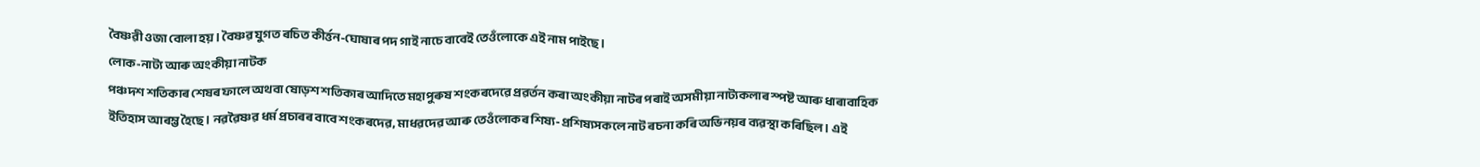বৈষ্ণৱী ওজা বোলা হয়। বৈষ্ণৱ যুগত ৰচিত কীৰ্ত্তন-ঘোষাৰ পদ গাই নাচে বাবেই তেওঁলোকে এই নাম পাইছে।
লোক-নাট্য আৰু অংকীয়া নাটক
পঞ্চদশ শতিকাৰ শেষৰ ফালে অথবা ষোড়শ শতিকাৰ আদিতে মহাপুৰুষ শংকৰদেৱে প্ৰৱৰ্তন কৰা অংকীয়া নাটৰ পৰাই অসমীয়া নাট্যকলাৰ স্পষ্ট আৰু ধাৰাবাহিক ইতিহাস আৰম্ভ হৈছে। নৱৱৈষ্ণৱ ধৰ্ম প্ৰচাৰৰ বাবে শংকৰদেৱ, মাধৱদেৱ আৰু তেওঁলোকৰ শিষ্য-প্রশিষ্যসকলে নাট ৰচনা কৰি অভিনয়ৰ ব্যৱস্থা কৰিছিল। এই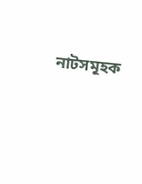নাটসমূহক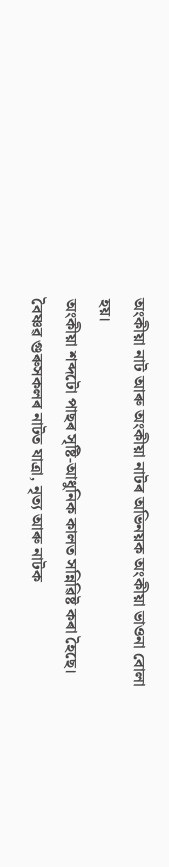অংকীয়া নাট আৰু অংকীয়া নাটৰ অভিনয়ক অংকীয়া ভাওনা বোলা হয়।
অংকীয়া শব্দটো পাছৰ সৃষ্টি-আধুনিক কালত সন্নিৱিষ্ট কৰা হৈছে। বৈষ্ণৱ গুৰুসকলৰ নাটত যাত্রা, নৃত্য আৰু নাটক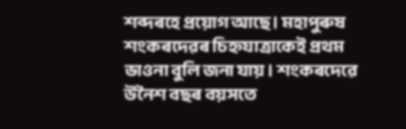শব্দৰহে প্রয়োগ আছে। মহাপুৰুষ শংকৰদেৱৰ চিহ্নযাত্রাকেই প্রথম ভাওনা বুলি জনা যায়। শংকৰদেৱে উনৈশ বছৰ বয়সতে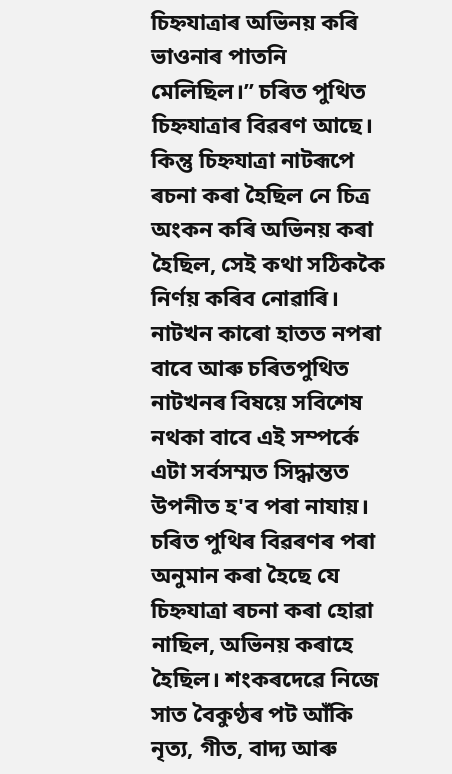চিহ্নযাত্ৰাৰ অভিনয় কৰি ভাওনাৰ পাতনি মেলিছিল।” চৰিত পুথিত চিহ্নযাত্ৰাৰ বিৱৰণ আছে। কিন্তু চিহ্নযাত্রা নাটৰূপে ৰচনা কৰা হৈছিল নে চিত্র অংকন কৰি অভিনয় কৰা হৈছিল, সেই কথা সঠিককৈ নিৰ্ণয় কৰিব নোৱাৰি। নাটখন কাৰো হাতত নপৰা বাবে আৰু চৰিতপুথিত নাটখনৰ বিষয়ে সবিশেষ নথকা বাবে এই সম্পর্কে এটা সর্বসম্মত সিদ্ধান্তত উপনীত হ'ব পৰা নাযায়।
চৰিত পুথিৰ বিৱৰণৰ পৰা অনুমান কৰা হৈছে যে চিহ্নযাত্রা ৰচনা কৰা হোৱা নাছিল, অভিনয় কৰাহে হৈছিল। শংকৰদেৱে নিজে সাত বৈকুণ্ঠৰ পট আঁকি নৃত্য, গীত, বাদ্য আৰু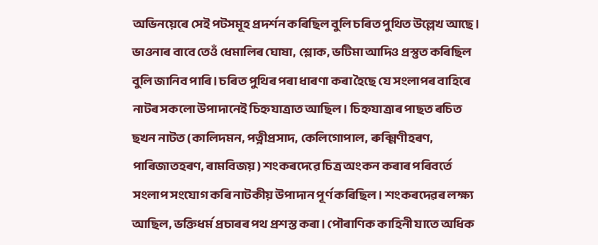অভিনয়েৰে সেই পটসমূহ প্ৰদৰ্শন কৰিছিল বুলি চৰিত পুথিত উল্লেখ আছে। ভাওনাৰ বাবে তেওঁ ধেমালিৰ ঘোষা, শ্লোক, ভটিমা আদিও প্রস্তুত কৰিছিল বুলি জানিব পাৰি। চৰিত পুথিৰ পৰা ধাৰণা কৰা হৈছে যে সংলাপৰ বাহিৰে নাটৰ সকলো উপাদানেই চিহ্নযাত্ৰাত আছিল। চিহ্নযাত্ৰাৰ পাছত ৰচিত ছখন নাটত (কালিদমন, পত্নীপ্রসাদ, কেলিগোপাল, ৰুক্মিণীহৰণ, পাৰিজাতহৰণ, ৰামবিজয়) শংকৰদেৱে চিত্র অংকন কৰাৰ পৰিবৰ্তে সংলাপ সংযোগ কৰি নাটকীয় উপাদান পূৰ্ণ কৰিছিল। শংকৰদেৱৰ লক্ষ্য আছিল, ভক্তিধৰ্ম প্ৰচাৰৰ পথ প্রশস্ত কৰা। পৌৰাণিক কাহিনী যাতে অধিক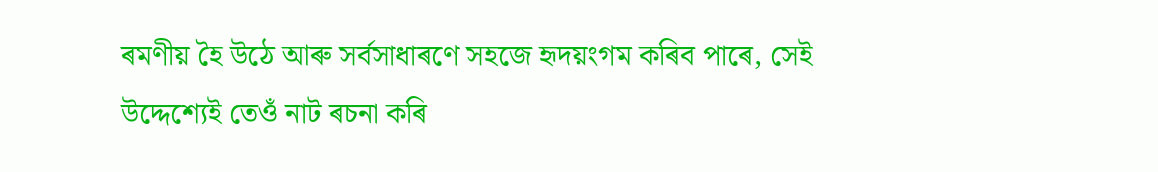ৰমণীয় হৈ উঠে আৰু সৰ্বসাধাৰণে সহজে হৃদয়ংগম কৰিব পাৰে, সেই উদ্দেশ্যেই তেওঁ নাট ৰচনা কৰি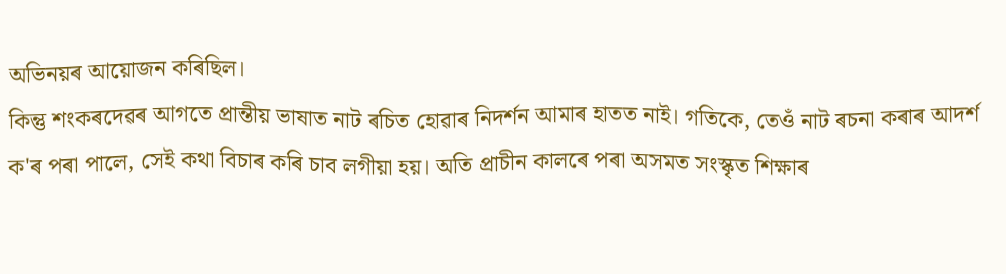অভিনয়ৰ আয়োজন কৰিছিল।
কিন্তু শংকৰদেৱৰ আগতে প্রান্তীয় ভাষাত নাট ৰচিত হোৱাৰ নিদর্শন আমাৰ হাতত নাই। গতিকে, তেওঁ নাট ৰচনা কৰাৰ আদৰ্শ ক'ৰ পৰা পালে, সেই কথা বিচাৰ কৰি চাব লগীয়া হয়। অতি প্রাচীন কালৰে পৰা অসমত সংস্কৃত শিক্ষাৰ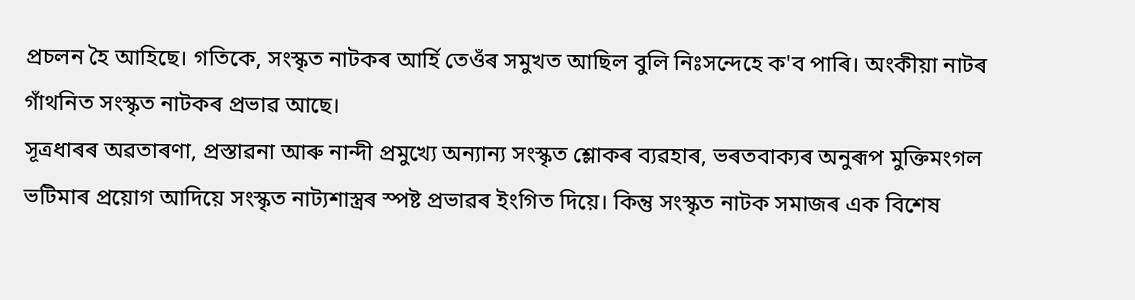প্ৰচলন হৈ আহিছে। গতিকে, সংস্কৃত নাটকৰ আৰ্হি তেওঁৰ সমুখত আছিল বুলি নিঃসন্দেহে ক'ব পাৰি। অংকীয়া নাটৰ গাঁথনিত সংস্কৃত নাটকৰ প্ৰভাৱ আছে।
সূত্ৰধাৰৰ অৱতাৰণা, প্ৰস্তাৱনা আৰু নান্দী প্রমুখ্যে অন্যান্য সংস্কৃত শ্লোকৰ ব্যৱহাৰ, ভৰতবাক্যৰ অনুৰূপ মুক্তিমংগল ভটিমাৰ প্ৰয়োগ আদিয়ে সংস্কৃত নাট্যশাস্ত্ৰৰ স্পষ্ট প্ৰভাৱৰ ইংগিত দিয়ে। কিন্তু সংস্কৃত নাটক সমাজৰ এক বিশেষ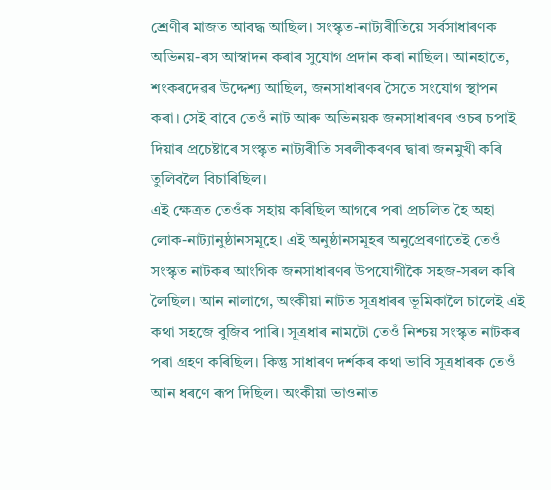শ্ৰেণীৰ মাজত আবদ্ধ আছিল। সংস্কৃত-নাট্যৰীতিয়ে সৰ্বসাধাৰণক অভিনয়-ৰস আস্বাদন কৰাৰ সুযোগ প্রদান কৰা নাছিল। আনহাতে, শংকৰদেৱৰ উদ্দেশ্য আছিল, জনসাধাৰণৰ সৈতে সংযোগ স্থাপন কৰা। সেই বাবে তেওঁ নাট আৰু অভিনয়ক জনসাধাৰণৰ ওচৰ চপাই দিয়াৰ প্ৰচেষ্টাৰে সংস্কৃত নাট্যৰীতি সৰলীকৰণৰ দ্বাৰা জনমুখী কৰি তুলিবলৈ বিচাৰিছিল।
এই ক্ষেত্রত তেওঁক সহায় কৰিছিল আগৰে পৰা প্ৰচলিত হৈ অহা লোক-নাট্যানুষ্ঠানসমূহে। এই অনুষ্ঠানসমূহৰ অনুপ্ৰেৰণাতেই তেওঁ সংস্কৃত নাটকৰ আংগিক জনসাধাৰণৰ উপযোগীকৈ সহজ-সৰল কৰি লৈছিল। আন নালাগে, অংকীয়া নাটত সূত্ৰধাৰৰ ভূমিকালৈ চালেই এই কথা সহজে বুজিব পাৰি। সূত্ৰধাৰ নামটো তেওঁ নিশ্চয় সংস্কৃত নাটকৰ পৰা গ্ৰহণ কৰিছিল। কিন্তু সাধাৰণ দৰ্শকৰ কথা ভাবি সূত্ৰধাৰক তেওঁ আন ধৰণে ৰূপ দিছিল। অংকীয়া ভাওনাত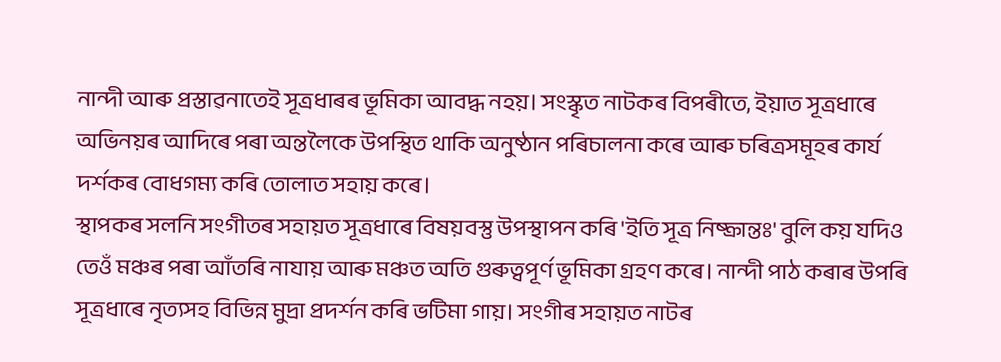নান্দী আৰু প্ৰস্তাৱনাতেই সূত্ৰধাৰৰ ভূমিকা আবদ্ধ নহয়। সংস্কৃত নাটকৰ বিপৰীতে, ইয়াত সূত্ৰধাৰে অভিনয়ৰ আদিৰে পৰা অন্তলৈকে উপস্থিত থাকি অনুষ্ঠান পৰিচালনা কৰে আৰু চৰিত্ৰসমূহৰ কাৰ্য দৰ্শকৰ বোধগম্য কৰি তোলাত সহায় কৰে।
স্থাপকৰ সলনি সংগীতৰ সহায়ত সূত্ৰধাৰে বিষয়বস্তু উপস্থাপন কৰি 'ইতি সূত্র নিষ্ক্রান্তঃ' বুলি কয় যদিও তেওঁ মঞ্চৰ পৰা আঁতৰি নাযায় আৰু মঞ্চত অতি গুৰুত্বপূর্ণ ভূমিকা গ্রহণ কৰে। নান্দী পাঠ কৰাৰ উপৰি সূত্ৰধাৰে নৃত্যসহ বিভিন্ন মুদ্রা প্ৰদৰ্শন কৰি ভটিমা গায়। সংগীৰ সহায়ত নাটৰ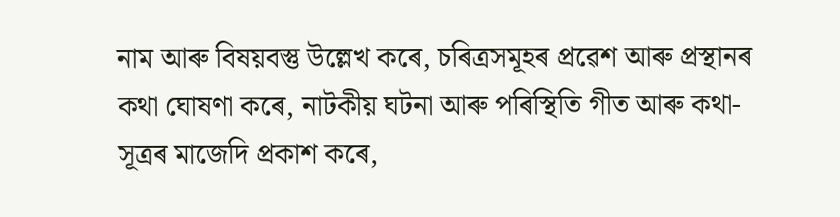নাম আৰু বিষয়বস্তু উল্লেখ কৰে, চৰিত্ৰসমূহৰ প্ৰৱেশ আৰু প্ৰস্থানৰ কথা ঘোষণা কৰে, নাটকীয় ঘটনা আৰু পৰিস্থিতি গীত আৰু কথা-সূত্ৰৰ মাজেদি প্রকাশ কৰে,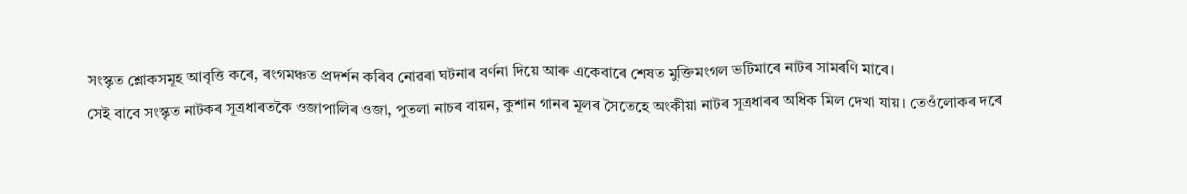সংস্কৃত শ্লোকসমূহ আবৃত্তি কৰে, ৰংগমঞ্চত প্ৰদৰ্শন কৰিব নোৱৰা ঘটনাৰ বৰ্ণনা দিয়ে আৰু একেবাৰে শেষত মুক্তিমংগল ভটিমাৰে নাটৰ সামৰণি মাৰে।
সেই বাবে সংস্কৃত নাটকৰ সূত্ৰধাৰতকৈ ওজাপালিৰ ওজা, পুতলা নাচৰ বায়ন, কুশান গানৰ মূলৰ সৈতেহে অংকীয়া নাটৰ সূত্ৰধাৰৰ অধিক মিল দেখা যায়। তেওঁলোকৰ দৰে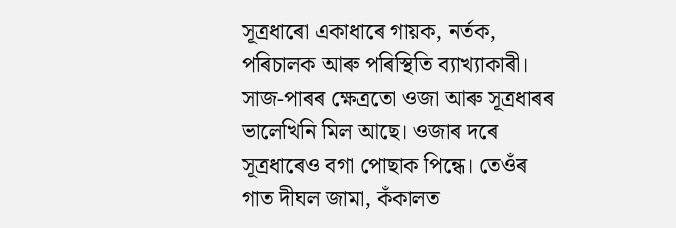সূত্ৰধাৰো একাধাৰে গায়ক, নৰ্তক, পৰিচালক আৰু পৰিস্থিতি ব্যাখ্যাকাৰী। সাজ-পাৰৰ ক্ষেত্ৰতো ওজা আৰু সূত্ৰধাৰৰ ভালেখিনি মিল আছে। ওজাৰ দৰে সূত্ৰধাৰেও বগা পোছাক পিন্ধে। তেওঁৰ গাত দীঘল জামা, কঁকালত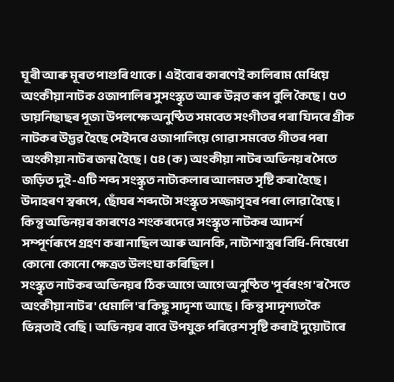ঘূৰী আৰু মূৰত পাগুৰি থাকে। এইবোৰ কাৰণেই কালিৰাম মেধিয়ে অংকীয়া নাটক ওজাপালিৰ সুসংস্কৃত আৰু উন্নত ৰূপ বুলি কৈছে। ৫৩ ডায়নিছাছৰ পূজা উপলক্ষে অনুষ্ঠিত সমবেত সংগীতৰ পৰা যিদৰে গ্ৰীক নাটকৰ উদ্ভৱ হৈছে সেইদৰে ওজাপালিয়ে গোৱা সমবেত গীতৰ পৰা অংকীয়া নাটৰ জন্ম হৈছে। ৫৪ (ক) অংকীয়া নাটৰ অভিনয়ৰ সৈতে জড়িত দুই-এটি শব্দ সংস্কৃত নাট্যকলাৰ আলমত সৃষ্টি কৰা হৈছে। উদাহৰণ স্বৰূপে, ছোঁঘৰ শব্দটো সংস্কৃত সজ্জাগৃহৰ পৰা লোৱা হৈছে। কিন্তু অভিনয়ৰ কাৰণেও শংকৰদেৱে সংস্কৃত নাটকৰ আদৰ্শ সম্পূৰ্ণৰূপে গ্ৰহণ কৰা নাছিল আৰু আনকি, নাট্যশাস্ত্ৰৰ বিধি-নিষেধো কোনো কোনো ক্ষেত্রত উলংঘা কৰিছিল।
সংস্কৃত নাটকৰ অভিনয়ৰ ঠিক আগে আগে অনুষ্ঠিত 'পূৰ্বৰংগ'ৰ সৈতে অংকীয়া নাটৰ 'ধেমালি'ৰ কিছু সাদৃশ্য আছে। কিন্তু সাদৃশ্যতকৈ ভিন্নতাই বেছি। অভিনয়ৰ বাবে উপযুক্ত পৰিৱেশ সৃষ্টি কৰাই দুয়োটাৰে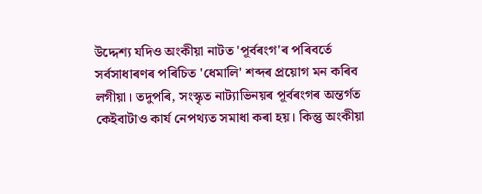উদ্দেশ্য যদিও অংকীয়া নাটত 'পূৰ্বৰংগ'ৰ পৰিবৰ্তে সৰ্বসাধাৰণৰ পৰিচিত 'ধেমালি' শব্দৰ প্ৰয়োগ মন কৰিব লগীয়া। তদুপৰি, সংস্কৃত নাট্যাভিনয়ৰ পূৰ্বৰংগৰ অন্তৰ্গত কেইবাটাও কার্য নেপথ্যত সমাধা কৰা হয়। কিন্তু অংকীয়া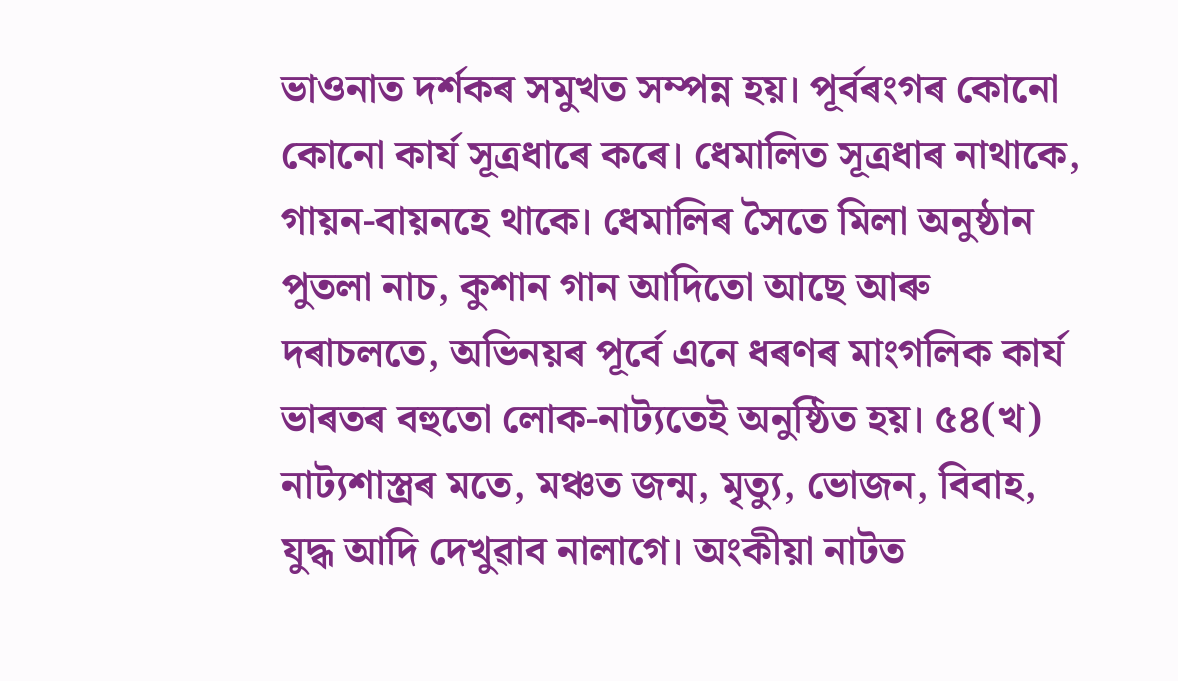ভাওনাত দৰ্শকৰ সমুখত সম্পন্ন হয়। পূৰ্বৰংগৰ কোনো কোনো কার্য সূত্রধাৰে কৰে। ধেমালিত সূত্ৰধাৰ নাথাকে, গায়ন-বায়নহে থাকে। ধেমালিৰ সৈতে মিলা অনুষ্ঠান পুতলা নাচ, কুশান গান আদিতো আছে আৰু দৰাচলতে, অভিনয়ৰ পূৰ্বে এনে ধৰণৰ মাংগলিক কাৰ্য ভাৰতৰ বহুতো লোক-নাট্যতেই অনুষ্ঠিত হয়। ৫৪(খ) নাট্যশাস্ত্ৰৰ মতে, মঞ্চত জন্ম, মৃত্যু, ভোজন, বিবাহ, যুদ্ধ আদি দেখুৱাব নালাগে। অংকীয়া নাটত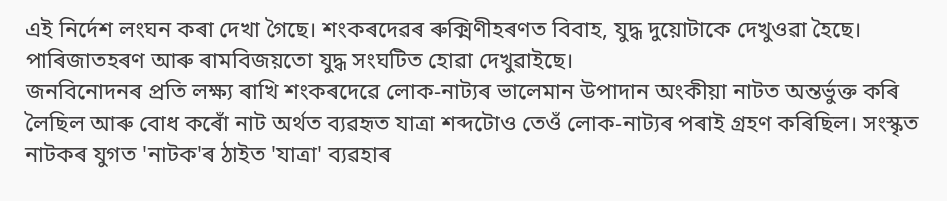এই নির্দেশ লংঘন কৰা দেখা গৈছে। শংকৰদেৱৰ ৰুক্মিণীহৰণত বিবাহ, যুদ্ধ দুয়োটাকে দেখুওৱা হৈছে। পাৰিজাতহৰণ আৰু ৰামবিজয়তো যুদ্ধ সংঘটিত হোৱা দেখুৱাইছে।
জনবিনোদনৰ প্ৰতি লক্ষ্য ৰাখি শংকৰদেৱে লোক-নাট্যৰ ভালেমান উপাদান অংকীয়া নাটত অন্তর্ভুক্ত কৰি লৈছিল আৰু বোধ কৰোঁ নাট অৰ্থত ব্যৱহৃত যাত্রা শব্দটোও তেওঁ লোক-নাট্যৰ পৰাই গ্ৰহণ কৰিছিল। সংস্কৃত নাটকৰ যুগত 'নাটক'ৰ ঠাইত 'যাত্রা' ব্যৱহাৰ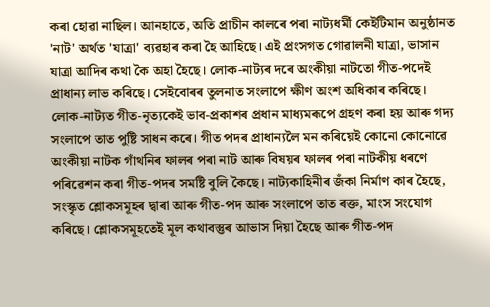কৰা হোৱা নাছিল। আনহাতে, অতি প্রাচীন কালৰে পৰা নাট্যধর্মী কেইটিমান অনুষ্ঠানত 'নাট' অৰ্থত 'যাত্রা' ব্যৱহাৰ কৰা হৈ আহিছে। এই প্ৰংসগত গোৱালনী যাত্রা, ভাসান যাত্ৰা আদিৰ কথা কৈ অহা হৈছে। লোক-নাট্যৰ দৰে অংকীয়া নাটতো গীত-পদেই প্রাধান্য লাভ কৰিছে। সেইবোৰৰ তুলনাত সংলাপে ক্ষীণ অংশ অধিকাৰ কৰিছে। লোক-নাট্যত গীত-নৃত্যকেই ভাব-প্ৰকাশৰ প্ৰধান মাধ্যমৰূপে গ্ৰহণ কৰা হয় আৰু গদ্য সংলাপে তাত পুষ্টি সাধন কৰে। গীত পদৰ প্রাধান্যলৈ মন কৰিয়েই কোনো কোনোৱে অংকীয়া নাটক গাঁথনিৰ ফালৰ পৰা নাট আৰু বিষয়ৰ ফালৰ পৰা নাটকীয় ধৰণে পৰিৱেশন কৰা গীত-পদৰ সমষ্টি বুলি কৈছে। নাট্যকাহিনীৰ জঁকা নিৰ্মাণ কাৰ হৈছে, সংস্কৃত শ্লোকসমূহৰ দ্বাৰা আৰু গীত-পদ আৰু সংলাপে তাত ৰক্ত, মাংস সংযোগ কৰিছে। শ্লোকসমূহতেই মূল কথাবস্তুৰ আভাস দিয়া হৈছে আৰু গীত-পদ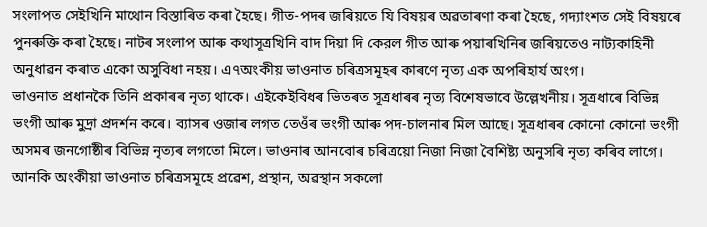সংলাপত সেইখিনি মাথোন বিস্তাৰিত কৰা হৈছে। গীত-পদৰ জৰিয়তে যি বিষয়ৰ অৱতাৰণা কৰা হৈছে, গদ্যাংশত সেই বিষয়ৰে পুনৰুক্তি কৰা হৈছে। নাটৰ সংলাপ আৰু কথাসূত্রখিনি বাদ দিয়া দি কেরল গীত আৰু পয়াৰখিনিৰ জৰিয়তেও নাট্যকাহিনী অনুধাৱন কৰাত একো অসুবিধা নহয়। এ৭অংকীয় ভাওনাত চৰিত্ৰসমূহৰ কাৰণে নৃত্য এক অপৰিহাৰ্য অংগ।
ভাওনাত প্রধানকৈ তিনি প্ৰকাৰৰ নৃত্য থাকে। এইকেইবিধৰ ভিতৰত সূত্ৰধাৰৰ নৃত্য বিশেষভাবে উল্লেখনীয়। সূত্ৰধাৰে বিভিন্ন ভংগী আৰু মুদ্রা প্রদর্শন কৰে। ব্যাসৰ ওজাৰ লগত তেওঁৰ ভংগী আৰু পদ-চালনাৰ মিল আছে। সূত্ৰধাৰৰ কোনো কোনো ভংগী অসমৰ জনগোষ্ঠীৰ বিভিন্ন নৃত্যৰ লগতো মিলে। ভাওনাৰ আনবোৰ চৰিত্ৰয়ো নিজা নিজা বৈশিষ্ট্য অনুসৰি নৃত্য কৰিব লাগে। আনকি অংকীয়া ভাওনাত চৰিত্ৰসমূহে প্রৱেশ, প্রস্থান, অৱস্থান সকলো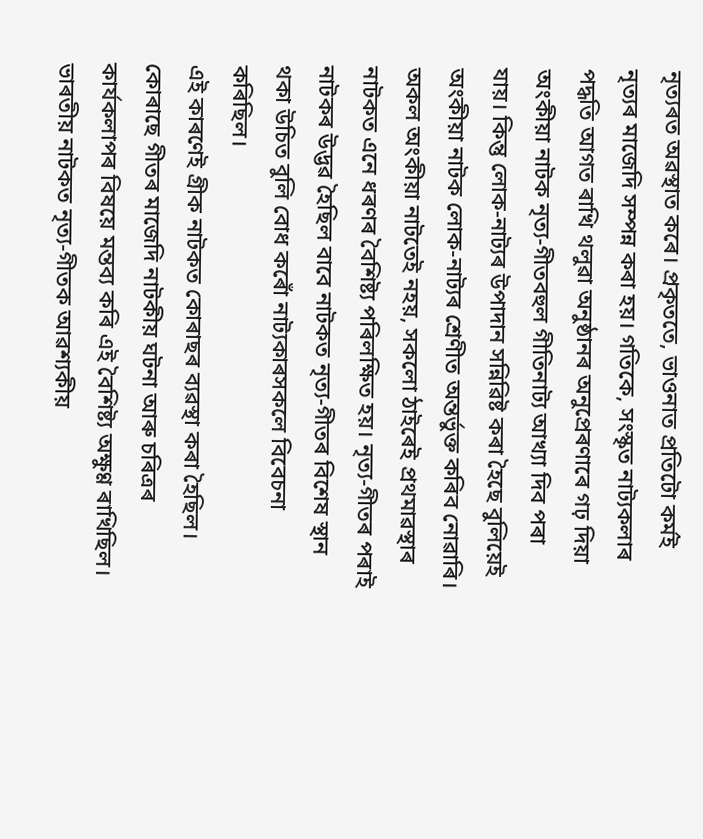নৃত্যৰত অৱস্থাত কৰে। প্ৰকৃততে, ভাওনাত প্রতিটো কর্মই নৃত্যৰ মাজেদি সম্পন্ন কৰা হয়। গতিকে, সংস্কৃত নাট্যকলাৰ পদ্ধতি আগত ৰাখি থলুৱা অনুষ্ঠানৰ অনুপ্ৰেৰণাৰে গঢ় দিয়া অংকীয়া নাটক নৃত্য-গীতবহুল গীতিনাট্য আখ্যা দিব পৰা যায়। কিন্তু লোক-নাট্যৰ উপাদান সন্নিৱিষ্ট কৰা হৈছে বুলিয়েই অংকীয়া নাটক লোক-নাট্যৰ শ্ৰেণীত অন্তর্ভুক্ত কৰিব নোৱাৰি। অকল অংকীয়া নাটতেই নহয়, সকলো ঠাইৰেই প্ৰথমাৱস্থাৰ নাটকত এনে ধৰণৰ বৈশিষ্ট্য পৰিলক্ষিত হয়। নৃত্য-গীতৰ পৰাই নাটকৰ উদ্ভৱ হৈছিল বাবে নাটকত নৃত্য-গীতৰ বিশেষ স্থান থকা উচিত বুলি বোধ কৰোঁ নাট্যকাৰসকলে বিবেচনা কৰিছিল।
এই কাৰণেই গ্ৰীক নাটকত কোৰাছৰ ব্যৱস্থা কৰা হৈছিল। কোৰাছে গীতৰ মাজেদি নাটকীয় ঘটনা আৰু চৰিত্ৰৰ কাৰ্যকলাপৰ বিষয়ে মন্তব্য কৰি এই বৈশিষ্ট্য অক্ষুণ্ণ ৰাখিছিল। ভাৰতীয় নাটকত নৃত্য-গীতক আৱশ্যকীয়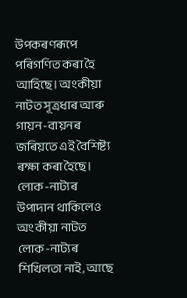উপকৰণৰূপে পৰিগণিত কৰা হৈ আহিছে। অংকীয়া নাটত সূত্ৰধাৰ আৰু গায়ন-বায়নৰ জৰিয়তে এই বৈশিষ্ট্য ৰক্ষা কৰা হৈছে। লোক-নাট্যৰ উপাদান থাকিলেও অংকীয়া নাটত লোক-নাট্যৰ শিখিলতা নাই, আছে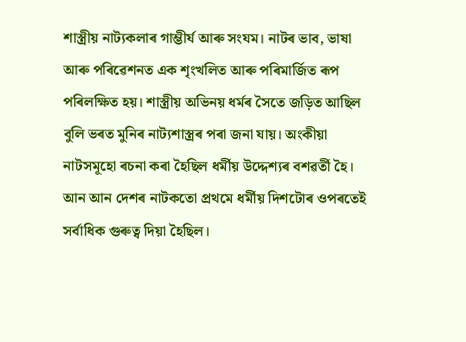শাস্ত্রীয় নাট্যকলাৰ গাম্ভীৰ্য আৰু সংযম। নাটৰ ভাব, ভাষা আৰু পৰিৱেশনত এক শৃংখলিত আৰু পৰিমাৰ্জিত ৰূপ পৰিলক্ষিত হয়। শাস্ত্রীয় অভিনয় ধৰ্মৰ সৈতে জড়িত আছিল বুলি ভৰত মুনিৰ নাট্যশাস্ত্ৰৰ পৰা জনা যায়। অংকীয়া নাটসমূহো ৰচনা কৰা হৈছিল ধর্মীয় উদ্দেশ্যৰ বশৱৰ্তী হৈ। আন আন দেশৰ নাটকতো প্রথমে ধর্মীয় দিশটোৰ ওপৰতেই সৰ্বাধিক গুৰুত্ব দিয়া হৈছিল।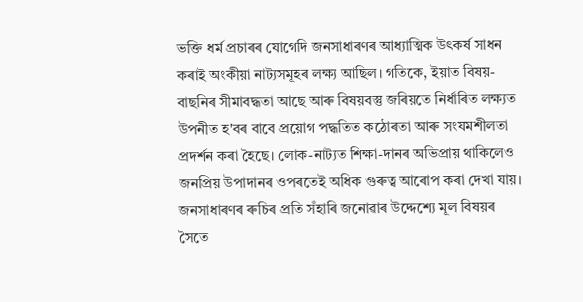ভক্তি ধৰ্ম প্ৰচাৰৰ যোগেদি জনসাধাৰণৰ আধ্যাত্মিক উৎকর্ষ সাধন কৰাই অংকীয়া নাট্যসমূহৰ লক্ষ্য আছিল। গতিকে, ইয়াত বিষয়-বাছনিৰ সীমাবদ্ধতা আছে আৰু বিষয়বস্তু জৰিয়তে নিৰ্ধাৰিত লক্ষ্যত উপনীত হ'বৰ বাবে প্রয়োগ পদ্ধতিত কঠোৰতা আৰু সংযমশীলতা প্ৰদৰ্শন কৰা হৈছে। লোক-নাট্যত শিক্ষা-দানৰ অভিপ্রায় থাকিলেও জনপ্রিয় উপাদানৰ ওপৰতেই অধিক গুৰুত্ব আৰোপ কৰা দেখা যায়। জনসাধাৰণৰ ৰুচিৰ প্ৰতি সঁহাৰি জনোৱাৰ উদ্দেশ্যে মূল বিষয়ৰ সৈতে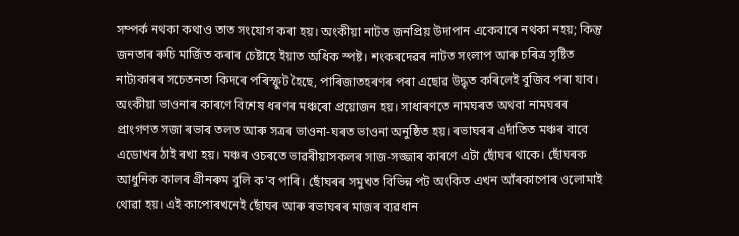সম্পর্ক নথকা কথাও তাত সংযোগ কৰা হয়। অংকীয়া নাটত জনপ্রিয় উদাপান একেবাৰে নথকা নহয়; কিন্তু জনতাৰ ৰুচি মাৰ্জিত কৰাৰ চেষ্টাহে ইয়াত অধিক স্পষ্ট। শংকৰদেৱৰ নাটত সংলাপ আৰু চৰিত্ৰ সৃষ্টিত নাট্যকাৰৰ সচেতনতা কিদৰে পৰিস্ফুট হৈছে, পাৰিজাতহৰণৰ পৰা এছোৱ উদ্ধৃত কৰিলেই বুজিব পৰা যাব।
অংকীয়া ভাওনাৰ কাৰণে বিশেষ ধৰণৰ মঞ্চৰো প্রয়োজন হয়। সাধাৰণতে নামঘৰত অথবা নামঘৰৰ প্ৰাংগণত সজা ৰভাৰ তলত আৰু সত্ৰৰ ভাওনা-ঘৰত ভাওনা অনুষ্ঠিত হয়। ৰভাঘৰৰ এদাঁতিত মঞ্চৰ বাবে এডোখৰ ঠাই ৰখা হয়। মঞ্চৰ ওচৰতে ভাৱৰীয়াসকলৰ সাজ-সজ্জাৰ কাৰণে এটা ছোঁঘৰ থাকে। ছোঁঘৰক আধুনিক কালৰ গ্ৰীনৰুম বুলি ক'ব পাৰি। ছোঁঘৰৰ সমুখত বিভিন্ন পট অংকিত এখন আঁৰকাপোৰ ওলোমাই থোৱা হয়। এই কাপোৰখনেই ছোঁঘৰ আৰু ৰভাঘৰৰ মাজৰ ব্যৱধান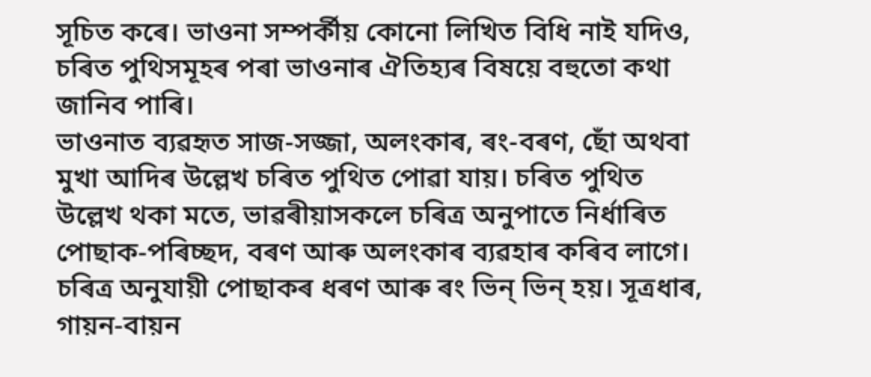সূচিত কৰে। ভাওনা সম্পর্কীয় কোনো লিখিত বিধি নাই যদিও, চৰিত পুথিসমূহৰ পৰা ভাওনাৰ ঐতিহ্যৰ বিষয়ে বহুতো কথা জানিব পাৰি।
ভাওনাত ব্যৱহৃত সাজ-সজ্জা, অলংকাৰ, ৰং-বৰণ, ছোঁ অথবা মুখা আদিৰ উল্লেখ চৰিত পুথিত পোৱা যায়। চৰিত পুথিত উল্লেখ থকা মতে, ভাৱৰীয়াসকলে চৰিত্ৰ অনুপাতে নিৰ্ধাৰিত পোছাক-পৰিচ্ছদ, বৰণ আৰু অলংকাৰ ব্যৱহাৰ কৰিব লাগে। চৰিত্ৰ অনুযায়ী পোছাকৰ ধৰণ আৰু ৰং ভিন্ ভিন্ হয়। সূত্ৰধাৰ, গায়ন-বায়ন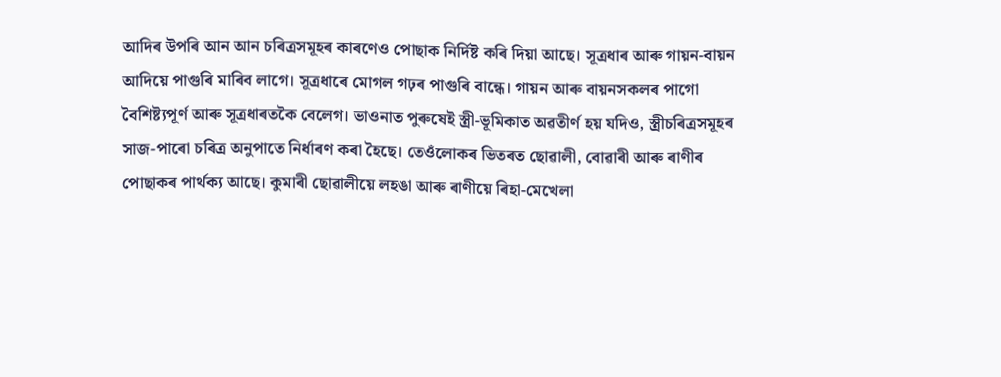আদিৰ উপৰি আন আন চৰিত্ৰসমূহৰ কাৰণেও পোছাক নির্দিষ্ট কৰি দিয়া আছে। সূত্ৰধাৰ আৰু গায়ন-বায়ন আদিয়ে পাগুৰি মাৰিব লাগে। সূত্ৰধাৰে মোগল গঢ়ৰ পাগুৰি বান্ধে। গায়ন আৰু বায়নসকলৰ পাগো বৈশিষ্ট্যপূৰ্ণ আৰু সূত্ৰধাৰতকৈ বেলেগ। ভাওনাত পুৰুষেই স্ত্রী-ভূমিকাত অৱতীৰ্ণ হয় যদিও, স্ত্রীচৰিত্ৰসমূহৰ সাজ-পাৰো চৰিত্ৰ অনুপাতে নিৰ্ধাৰণ কৰা হৈছে। তেওঁলোকৰ ভিতৰত ছোৱালী, বোৱাৰী আৰু ৰাণীৰ পোছাকৰ পাৰ্থক্য আছে। কুমাৰী ছোৱালীয়ে লহঙা আৰু ৰাণীয়ে ৰিহা-মেখেলা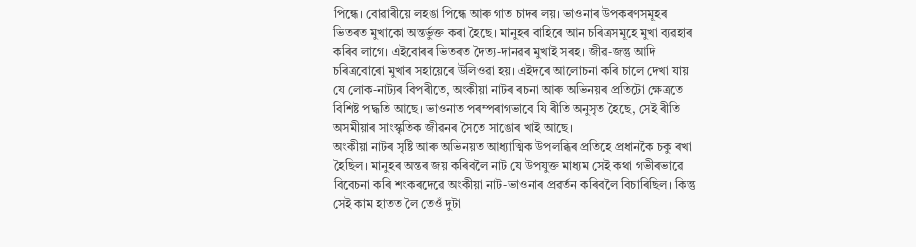পিন্ধে। বোৱাৰীয়ে লহঙা পিন্ধে আৰু গাত চাদৰ লয়। ভাওনাৰ উপকৰণসমূহৰ ভিতৰত মুখাকো অন্তর্ভুক্ত কৰা হৈছে। মানুহৰ বাহিৰে আন চৰিত্ৰসমূহে মুখা ব্যৱহাৰ কৰিব লাগে। এইবোৰৰ ভিতৰত দৈত্য-দানৱৰ মুখাই সৰহ। জীৱ-জন্তু আদি চৰিত্ৰবোৰো মুখাৰ সহায়েৰে উলিওৱা হয়। এইদৰে আলোচনা কৰি চালে দেখা যায় যে লোক-নাট্যৰ বিপৰীতে, অংকীয়া নাটৰ ৰচনা আৰু অভিনয়ৰ প্ৰতিটো ক্ষেত্রতে বিশিষ্ট পদ্ধতি আছে। ভাওনাত পৰম্পৰাগভাবে যি ৰীতি অনুসৃত হৈছে, সেই ৰীতি অসমীয়াৰ সাংস্কৃতিক জীৱনৰ সৈতে সাঙোৰ খাই আছে।
অংকীয়া নাটৰ সৃষ্টি আৰু অভিনয়ত আধ্যাত্মিক উপলব্ধিৰ প্ৰতিহে প্ৰধানকৈ চকু ৰখা হৈছিল। মানুহৰ অন্তৰ জয় কৰিবলৈ নাট যে উপযুক্ত মাধ্যম সেই কথা গভীৰভাৱে বিবেচনা কৰি শংকৰদেৱে অংকীয়া নাট-ভাওনাৰ প্ৰৱৰ্তন কৰিবলৈ বিচাৰিছিল। কিন্তু সেই কাম হাতত লৈ তেওঁ দুটা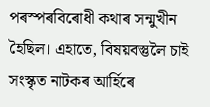পৰস্পৰবিৰোধী কথাৰ সন্মুখীন হৈছিল। এহাতে, বিষয়বস্তুলৈ চাই সংস্কৃত নাটকৰ আৰ্হিৰে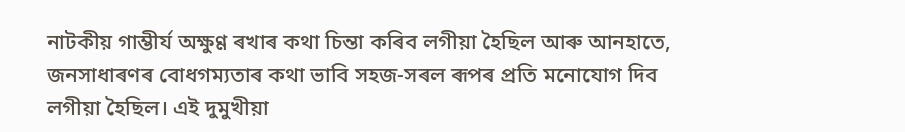নাটকীয় গাম্ভীর্য অক্ষুণ্ণ ৰখাৰ কথা চিন্তা কৰিব লগীয়া হৈছিল আৰু আনহাতে, জনসাধাৰণৰ বোধগম্যতাৰ কথা ভাবি সহজ-সৰল ৰূপৰ প্ৰতি মনোযোগ দিব লগীয়া হৈছিল। এই দুমুখীয়া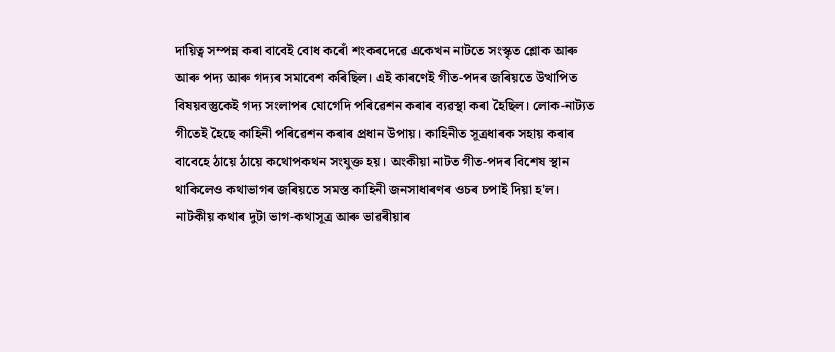দায়িত্ব সম্পন্ন কৰা বাবেই বোধ কৰোঁ শংকৰদেৱে একেখন নাটতে সংস্কৃত শ্লোক আৰু আৰু পদ্য আৰু গদ্যৰ সমাবেশ কৰিছিল। এই কাৰণেই গীত-পদৰ জৰিয়তে উত্থাপিত বিষয়বস্তুকেই গদ্য সংলাপৰ যোগেদি পৰিৱেশন কৰাৰ ব্যৱস্থা কৰা হৈছিল। লোক-নাট্যত গীতেই হৈছে কাহিনী পৰিৱেশন কৰাৰ প্ৰধান উপায়। কাহিনীত সূত্ৰধাৰক সহায় কৰাৰ বাবেহে ঠায়ে ঠায়ে কথোপকথন সংযুক্ত হয়। অংকীয়া নাটত গীত-পদৰ বিশেষ স্থান থাকিলেও কথাভাগৰ জৰিয়তে সমস্ত কাহিনী জনসাধাৰণৰ ওচৰ চপাই দিয়া হ'ল। নাটকীয় কথাৰ দুটা ভাগ-কথাসূত্র আৰু ভাৱৰীয়াৰ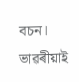বচন। ভাৱৰীয়াই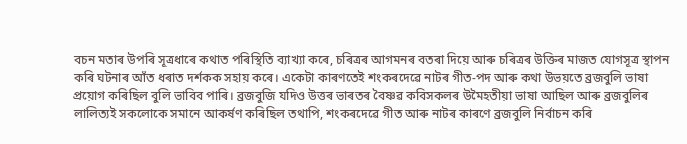বচন মতাৰ উপৰি সূত্ৰধাৰে কথাত পৰিস্থিতি ব্যাখ্যা কৰে, চৰিত্ৰৰ আগমনৰ বতৰা দিয়ে আৰু চৰিত্ৰৰ উক্তিৰ মাজত যোগসূত্র স্থাপন কৰি ঘটনাৰ আঁত ধৰাত দৰ্শকক সহায় কৰে। একেটা কাৰণতেই শংকৰদেৱে নাটৰ গীত-পদ আৰু কথা উভয়তে ব্রজবুলি ভাষা প্রয়োগ কৰিছিল বুলি ভাবিব পাৰি। ব্ৰজবুজি যদিও উত্তৰ ভাৰতৰ বৈষ্ণৱ কবিসকলৰ উমৈহতীয়া ভাষা আছিল আৰু ব্রজবুলিৰ লালিত্যই সকলোকে সমানে আকৰ্ষণ কৰিছিল তথাপি, শংকৰদেৱে গীত আৰু নাটৰ কাৰণে ব্রজবুলি নিৰ্বাচন কৰি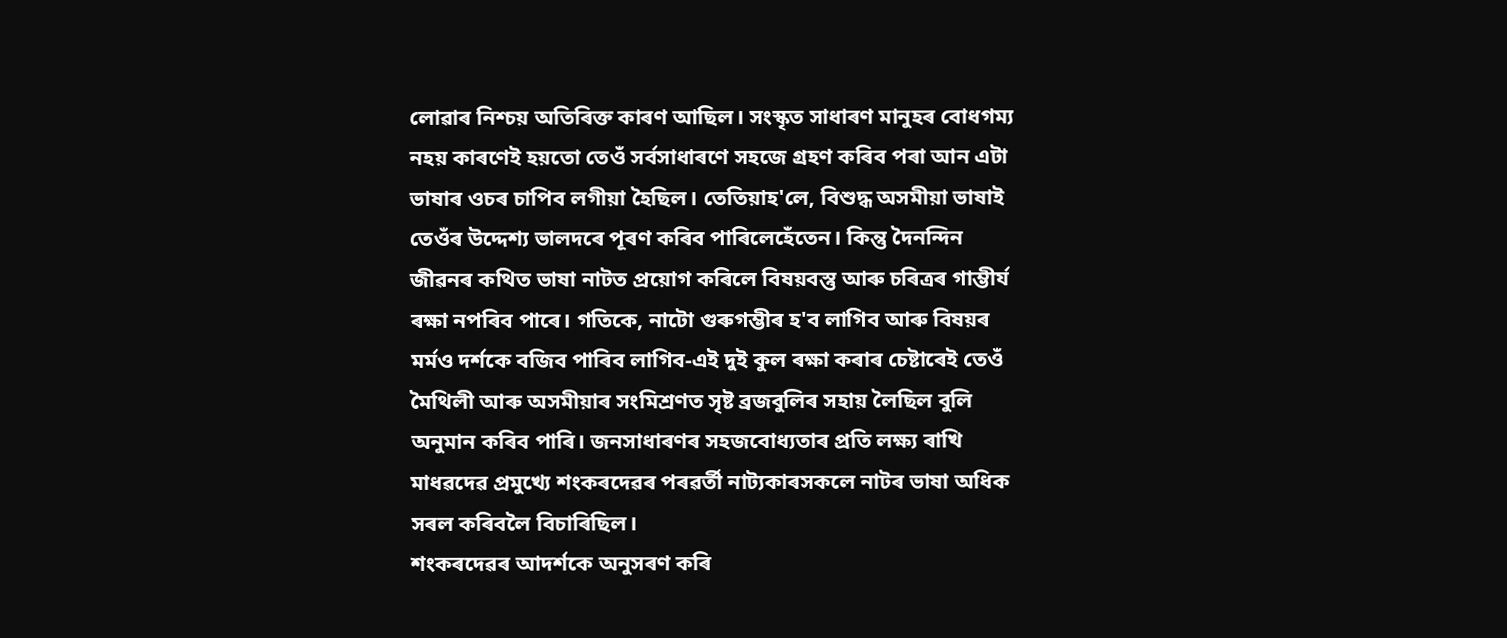লোৱাৰ নিশ্চয় অতিৰিক্ত কাৰণ আছিল। সংস্কৃত সাধাৰণ মানুহৰ বোধগম্য নহয় কাৰণেই হয়তো তেওঁ সৰ্বসাধাৰণে সহজে গ্রহণ কৰিব পৰা আন এটা ভাষাৰ ওচৰ চাপিব লগীয়া হৈছিল। তেতিয়াহ'লে, বিশুদ্ধ অসমীয়া ভাষাই তেওঁৰ উদ্দেশ্য ভালদৰে পূৰণ কৰিব পাৰিলেহেঁতেন। কিন্তু দৈনন্দিন জীৱনৰ কথিত ভাষা নাটত প্রয়োগ কৰিলে বিষয়বস্তু আৰু চৰিত্ৰৰ গাম্ভীৰ্য ৰক্ষা নপৰিব পাৰে। গতিকে, নাটো গুৰুগম্ভীৰ হ'ব লাগিব আৰু বিষয়ৰ মর্মও দৰ্শকে বজিব পাৰিব লাগিব-এই দুই কুল ৰক্ষা কৰাৰ চেষ্টাৰেই তেওঁ মৈথিলী আৰু অসমীয়াৰ সংমিশ্রণত সৃষ্ট ব্রজবুলিৰ সহায় লৈছিল বুলি অনুমান কৰিব পাৰি। জনসাধাৰণৰ সহজবোধ্যতাৰ প্ৰতি লক্ষ্য ৰাখি মাধৱদেৱ প্ৰমুখ্যে শংকৰদেৱৰ পৰৱৰ্তী নাট্যকাৰসকলে নাটৰ ভাষা অধিক সৰল কৰিবলৈ বিচাৰিছিল।
শংকৰদেৱৰ আদৰ্শকে অনুসৰণ কৰি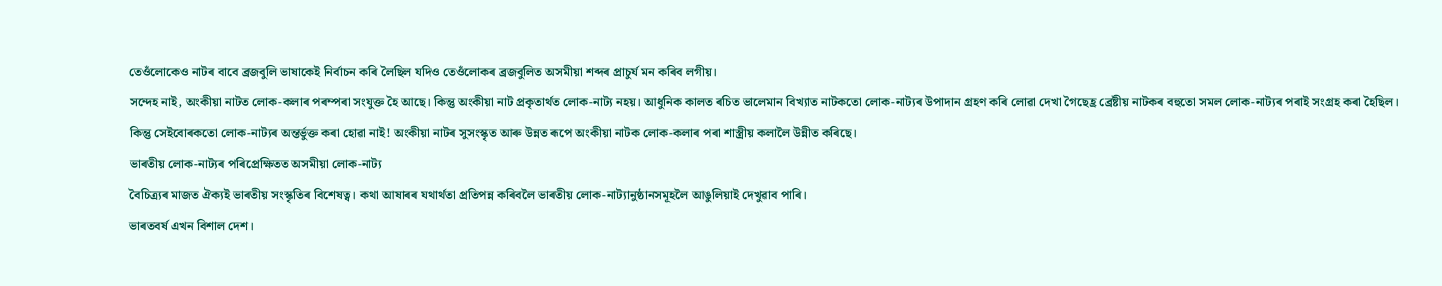তেওঁলোকেও নাটৰ বাবে ব্রজবুলি ভাষাকেই নিৰ্বাচন কৰি লৈছিল যদিও তেওঁলোকৰ ব্ৰজবুলিত অসমীয়া শব্দৰ প্ৰাচুৰ্য মন কৰিব লগীয়।
সন্দেহ নাই, অংকীয়া নাটত লোক-কলাৰ পৰম্পৰা সংযুক্ত হৈ আছে। কিন্তু অংকীয়া নাট প্রকৃতার্থত লোক-নাট্য নহয়। আধুনিক কালত ৰচিত ভালেমান বিখ্যাত নাটকতো লোক-নাট্যৰ উপাদান গ্ৰহণ কৰি লোৱা দেখা গৈছেহ্র ব্রেষ্টীয় নাটকৰ বহুতো সমল লোক-নাট্যৰ পৰাই সংগ্ৰহ কৰা হৈছিল। কিন্তু সেইবোৰকতো লোক-নাট্যৰ অন্তৰ্ভুক্ত কৰা হোৱা নাই! অংকীয়া নাটৰ সুসংস্কৃত আৰু উন্নত ৰূপে অংকীয়া নাটক লোক-কলাৰ পৰা শাস্ত্রীয় কলালৈ উন্নীত কৰিছে।
ভাৰতীয় লোক-নাট্যৰ পৰিপ্ৰেক্ষিতত অসমীয়া লোক-নাট্য
বৈচিত্র্যৰ মাজত ঐক্যই ভাৰতীয় সংস্কৃতিৰ বিশেষত্ব। কথা আষাৰৰ যথার্থতা প্রতিপন্ন কৰিবলৈ ভাৰতীয় লোক-নাট্যানুষ্ঠানসমূহলৈ আঙুলিয়াই দেখুৱাব পাৰি।
ভাৰতবৰ্ষ এখন বিশাল দেশ।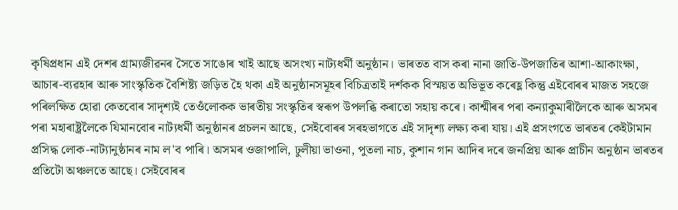কৃষিপ্রধান এই দেশৰ গ্রাম্যজীৱনৰ সৈতে সাঙোৰ খাই আছে অসংখ্য নাট্যধর্মী অনুষ্ঠান। ভাৰতত বাস কৰা নানা জাতি-উপজাতিৰ আশা-আকাংক্ষা, আচাৰ-ব্যৱহাৰ আৰু সাংস্কৃতিক বৈশিষ্ট্য জড়িত হৈ থকা এই অনুষ্ঠানসমূহৰ বিচিত্ৰতাই দর্শকক বিস্ময়ত অভিভূত কৰেহ্ল কিন্তু এইবোৰৰ মাজত সহজে পৰিলক্ষিত হোৱা কেতবোৰ সাদৃশ্যই তেওঁলোকক ভাৰতীয় সংস্কৃতিৰ স্বৰূপ উপলব্ধি কৰাতো সহায় কৰে। কাশ্মীৰৰ পৰা কন্যাকুমাৰীলৈকে আৰু অসমৰ পৰা মহাৰাষ্ট্ৰলৈকে যিমানবোৰ নাট্যধর্মী অনুষ্ঠানৰ প্ৰচলন আছে, সেইবোৰৰ সৰহভাগতে এই সাদৃশ্য লক্ষ্য কৰা যায়। এই প্ৰসংগতে ভাৰতৰ কেইটামান প্রসিদ্ধ লোক-নাট্যানুষ্ঠানৰ নাম ল'ব পাৰি। অসমৰ ওজাপালি, ঢুলীয়া ভাওনা, পুতলা নাচ, কুশান গান আদিৰ দৰে জনপ্ৰিয় আৰু প্ৰাচীন অনুষ্ঠান ভাৰতৰ প্ৰতিটো অঞ্চলতে আছে। সেইবোৰৰ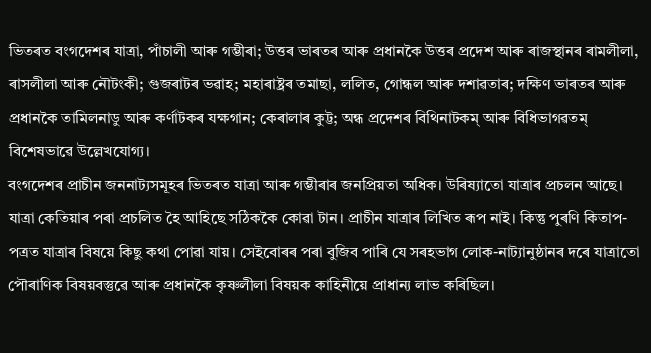ভিতৰত বংগদেশৰ যাত্রা, পাঁচালী আৰু গম্ভীৰা; উত্তৰ ভাৰতৰ আৰু প্ৰধানকৈ উত্তৰ প্ৰদেশ আৰু ৰাজস্থানৰ ৰামলীলা, ৰাসলীলা আৰু নৌটংকী; গুজৰাটৰ ভৱাহ; মহাৰাষ্ট্ৰৰ তমাছা, ললিত, গোন্ধল আৰু দশাৱতাৰ; দক্ষিণ ভাৰতৰ আৰু প্ৰধানকৈ তামিলনাডু আৰু কৰ্ণাটকৰ যক্ষগান; কেৰালাৰ কুট্ট; অন্ধ প্ৰদেশৰ বিথিনাটকম্ আৰু বিধিভাগৱতম্ বিশেষভাৱে উল্লেখযোগ্য।
বংগদেশৰ প্রাচীন জননাট্যসমূহৰ ভিতৰত যাত্ৰা আৰু গম্ভীৰাৰ জনপ্রিয়তা অধিক। উৰিষ্যাতো যাত্ৰাৰ প্ৰচলন আছে। যাত্রা কেতিয়াৰ পৰা প্ৰচলিত হৈ আহিছে সঠিককৈ কোৱা টান। প্রাচীন যাত্ৰাৰ লিখিত ৰূপ নাই। কিন্তু পুৰণি কিতাপ-পত্রত যাত্ৰাৰ বিষয়ে কিছু কথা পোৱা যায়। সেইবোৰৰ পৰা বুজিব পাৰি যে সৰহভাগ লোক-নাট্যানুষ্ঠানৰ দৰে যাত্ৰাতো পৌৰাণিক বিষয়বস্তুৱে আৰু প্ৰধানকৈ কৃষ্ণলীলা বিষয়ক কাহিনীয়ে প্রাধান্য লাভ কৰিছিল।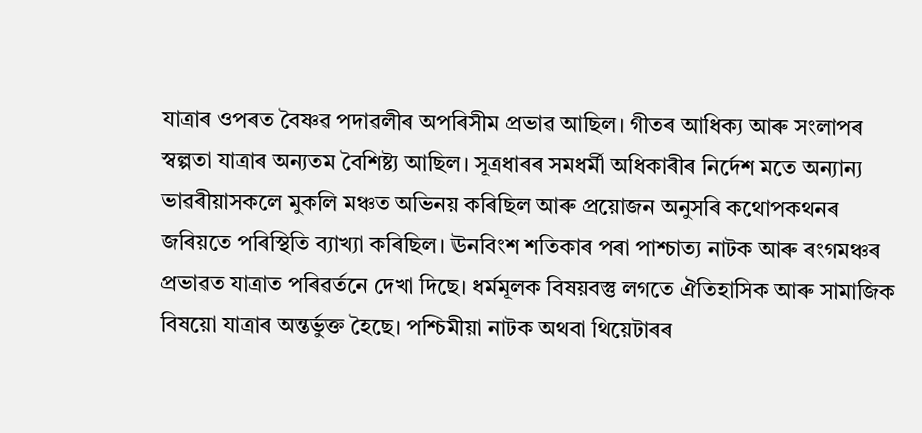যাত্ৰাৰ ওপৰত বৈষ্ণৱ পদাৱলীৰ অপৰিসীম প্ৰভাৱ আছিল। গীতৰ আধিক্য আৰু সংলাপৰ স্বল্পতা যাত্ৰাৰ অন্যতম বৈশিষ্ট্য আছিল। সূত্ৰধাৰৰ সমধৰ্মী অধিকাৰীৰ নিৰ্দেশ মতে অন্যান্য ভাৱৰীয়াসকলে মুকলি মঞ্চত অভিনয় কৰিছিল আৰু প্রয়োজন অনুসৰি কথোপকথনৰ জৰিয়তে পৰিস্থিতি ব্যাখ্যা কৰিছিল। ঊনবিংশ শতিকাৰ পৰা পাশ্চাত্য নাটক আৰু ৰংগমঞ্চৰ প্ৰভাৱত যাত্ৰাত পৰিৱৰ্তনে দেখা দিছে। ধৰ্মমূলক বিষয়বস্তু লগতে ঐতিহাসিক আৰু সামাজিক বিষয়ো যাত্ৰাৰ অন্তৰ্ভুক্ত হৈছে। পশ্চিমীয়া নাটক অথবা থিয়েটাৰৰ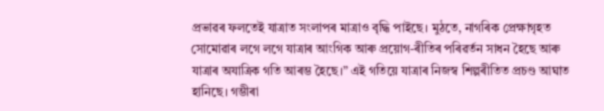প্ৰভাৱৰ ফলতেই যাত্ৰাত সংলাপৰ মাত্রাও বৃদ্ধি পাইছে। মুঠতে, নাগৰিক প্রেক্ষাগৃহত সোমোৱাৰ লগে লগে যাত্ৰাৰ আংগিক আৰু প্ৰয়োগ-ৰীতিৰ পৰিৱৰ্তন সাধন হৈছে আৰু যাত্ৰাৰ অযাত্রিক গতি আৰম্ভ হৈছে।” এই গতিয়ে যাত্ৰাৰ নিজস্ব শিল্পৰীতিত প্রচণ্ড আঘাত হানিছে। গম্ভীৰা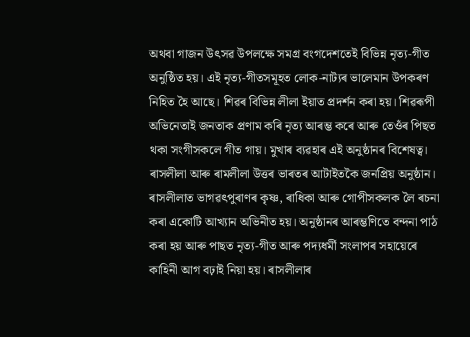অথবা গাজন উৎসৱ উপলক্ষে সমগ্র বংগদেশতেই বিভিন্ন নৃত্য-গীত অনুষ্ঠিত হয়। এই নৃত্য-গীতসমূহত লোক-নাট্যৰ ভালেমান উপকৰণ নিহিত হৈ আছে। শিৱৰ বিভিন্ন লীলা ইয়াত প্ৰদৰ্শন কৰা হয়। শিৱৰূপী অভিনেতাই জনতাক প্রণাম কৰি নৃত্য আৰম্ভ কৰে আৰু তেওঁৰ পিছত থকা সংগীসকলে গীত গায়। মুখাৰ ব্যৱহাৰ এই অনুষ্ঠানৰ বিশেষত্ব।
ৰাসলীলা আৰু ৰামলীলা উত্তৰ ভাৰতৰ আটাইতকৈ জনপ্রিয় অনুষ্ঠান। ৰাসলীলাত ভাগৱৎপুৰাণৰ কৃষ্ণ, ৰাধিকা আৰু গোপীসকলক লৈ ৰচনা কৰা একোটি আখ্যান অভিনীত হয়। অনুষ্ঠানৰ আৰম্ভণিতে বন্দনা পাঠ কৰা হয় আৰু পাছত নৃত্য-গীত আৰু পদ্যধর্মী সংলাপৰ সহায়েৰে কাহিনী আগ বঢ়াই নিয়া হয়। ৰাসলীলাৰ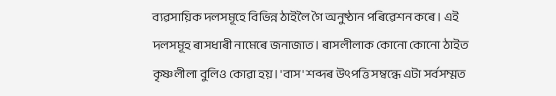ব্যৱসায়িক দলসমূহে বিভিন্ন ঠাইলৈ গৈ অনুষ্ঠান পৰিৱেশন কৰে। এই দলসমূহ ৰাসধাৰী নামেৰে জনাজাত। ৰাসলীলাক কোনো কোনো ঠাইত কৃষ্ণলীলা বুলিও কোৱা হয়। 'বাস' শব্দৰ উৎপত্তি সম্বন্ধে এটা সর্বসম্মত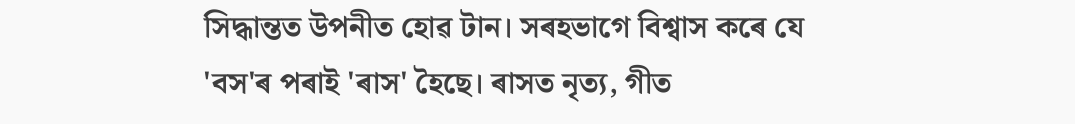সিদ্ধান্তত উপনীত হোৱ টান। সৰহভাগে বিশ্বাস কৰে যে 'বস'ৰ পৰাই 'ৰাস' হৈছে। ৰাসত নৃত্য, গীত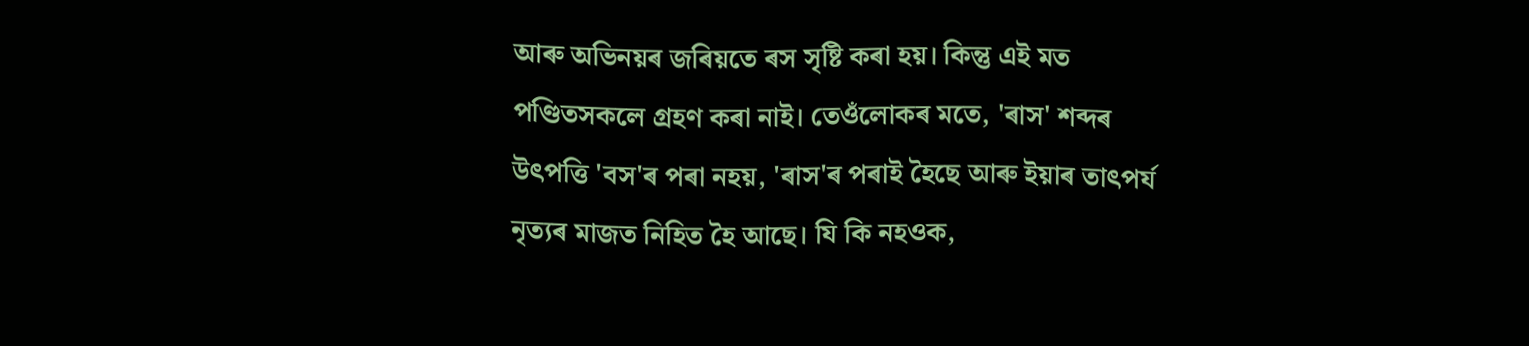আৰু অভিনয়ৰ জৰিয়তে ৰস সৃষ্টি কৰা হয়। কিন্তু এই মত পণ্ডিতসকলে গ্রহণ কৰা নাই। তেওঁলোকৰ মতে, 'ৰাস' শব্দৰ উৎপত্তি 'বস'ৰ পৰা নহয়, 'ৰাস'ৰ পৰাই হৈছে আৰু ইয়াৰ তাৎপৰ্য নৃত্যৰ মাজত নিহিত হৈ আছে। যি কি নহওক,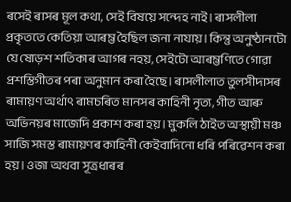ৰসেই ৰাসৰ মূল কথা, সেই বিষয়ে সন্দেহ নাই। ৰাসলীলা প্রকৃততে কেতিয়া আৰম্ভ হৈছিল জনা নাযায়। কিন্তু অনুষ্ঠানটো যে ষোড়শ শতিকাৰ আগৰ নহয়, সেইটো আৰম্ভণিতে গোৱা প্রশস্তিগীতৰ পৰা অনুমান কৰা হৈছে। ৰাসলীলাত তুলসীদাসৰ ৰামায়ণ অৰ্থাৎ ৰামচৰিত মানসৰ কাহিনী নৃত্য, গীত আৰু অভিনয়ৰ মাজেদি প্রকাশ কৰা হয়। মুকলি ঠাইত অস্থায়ী মঞ্চ সাজি সমস্ত ৰামায়ণৰ কাহিনী কেইবাদিনো ধৰি পৰিৱেশন কৰা হয়। ওজা অথবা সূত্ৰধাৰৰ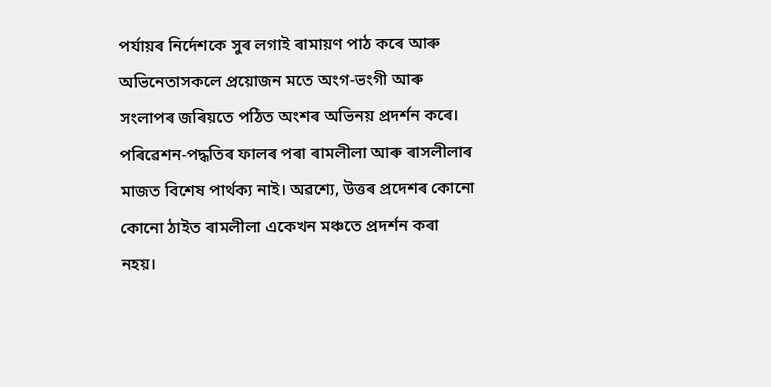পৰ্যায়ৰ নিৰ্দেশকে সুৰ লগাই ৰামায়ণ পাঠ কৰে আৰু অভিনেতাসকলে প্রয়োজন মতে অংগ-ভংগী আৰু সংলাপৰ জৰিয়তে পঠিত অংশৰ অভিনয় প্ৰদৰ্শন কৰে। পৰিৱেশন-পদ্ধতিৰ ফালৰ পৰা ৰামলীলা আৰু ৰাসলীলাৰ মাজত বিশেষ পার্থক্য নাই। অৱশ্যে, উত্তৰ প্ৰদেশৰ কোনো কোনো ঠাইত ৰামলীলা একেখন মঞ্চতে প্ৰদৰ্শন কৰা নহয়।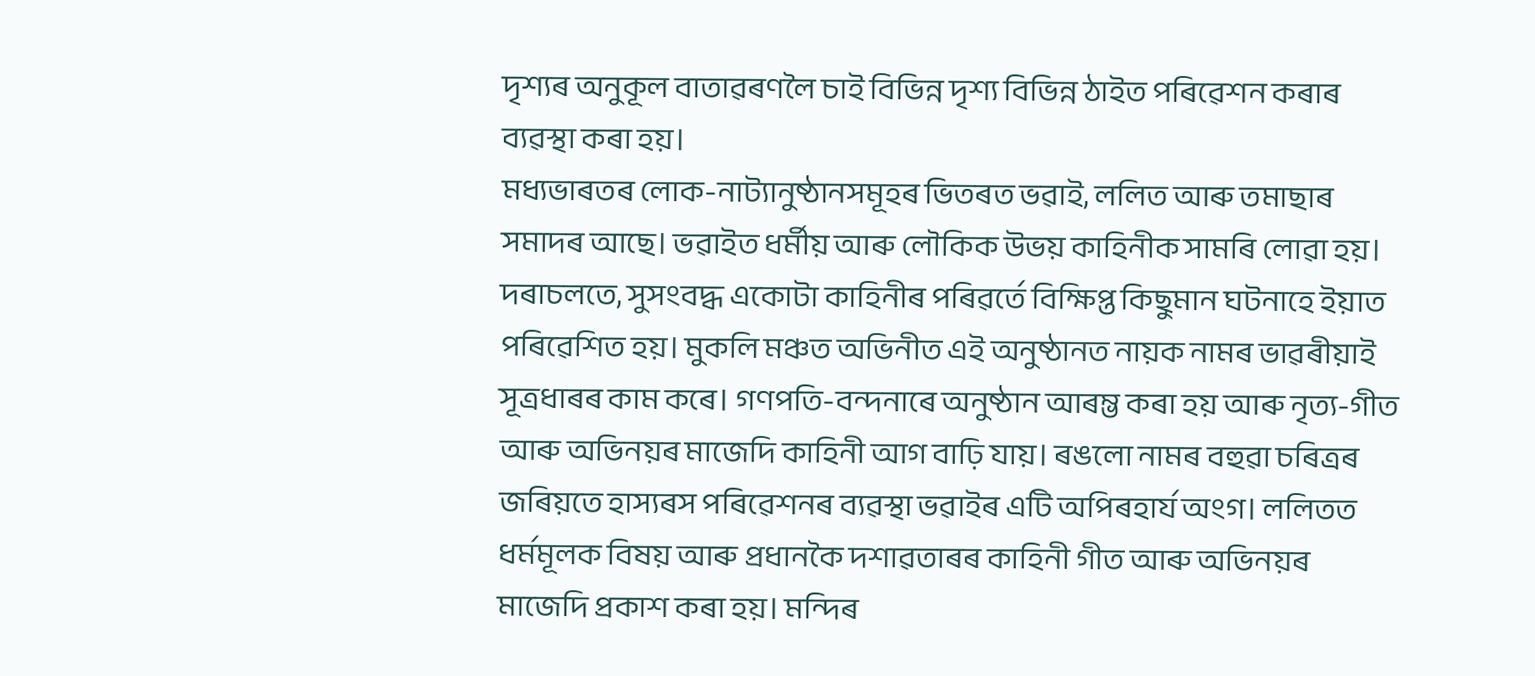দৃশ্যৰ অনুকূল বাতাৱৰণলৈ চাই বিভিন্ন দৃশ্য বিভিন্ন ঠাইত পৰিৱেশন কৰাৰ ব্যৱস্থা কৰা হয়।
মধ্যভাৰতৰ লোক-নাট্যানুষ্ঠানসমূহৰ ভিতৰত ভৱাই, ললিত আৰু তমাছাৰ সমাদৰ আছে। ভৱাইত ধর্মীয় আৰু লৌকিক উভয় কাহিনীক সামৰি লোৱা হয়।
দৰাচলতে, সুসংবদ্ধ একোটা কাহিনীৰ পৰিৱৰ্তে বিক্ষিপ্ত কিছুমান ঘটনাহে ইয়াত পৰিৱেশিত হয়। মুকলি মঞ্চত অভিনীত এই অনুষ্ঠানত নায়ক নামৰ ভাৱৰীয়াই সূত্ৰধাৰৰ কাম কৰে। গণপতি-বন্দনাৰে অনুষ্ঠান আৰম্ভ কৰা হয় আৰু নৃত্য-গীত আৰু অভিনয়ৰ মাজেদি কাহিনী আগ বাঢ়ি যায়। ৰঙলো নামৰ বহুৱা চৰিত্ৰৰ জৰিয়তে হাস্যৰস পৰিৱেশনৰ ব্যৱস্থা ভৱাইৰ এটি অপিৰহাৰ্য অংগ। ললিতত ধর্মমূলক বিষয় আৰু প্ৰধানকৈ দশাৱতাৰৰ কাহিনী গীত আৰু অভিনয়ৰ মাজেদি প্ৰকাশ কৰা হয়। মন্দিৰ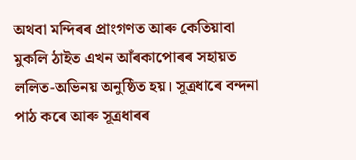অথবা মন্দিৰৰ প্ৰাংগণত আৰু কেতিয়াবা মুকলি ঠাইত এখন আঁৰকাপোৰৰ সহায়ত ললিত-অভিনয় অনুষ্ঠিত হয়। সূত্ৰধাৰে বন্দনা পাঠ কৰে আৰু সূত্ৰধাৰৰ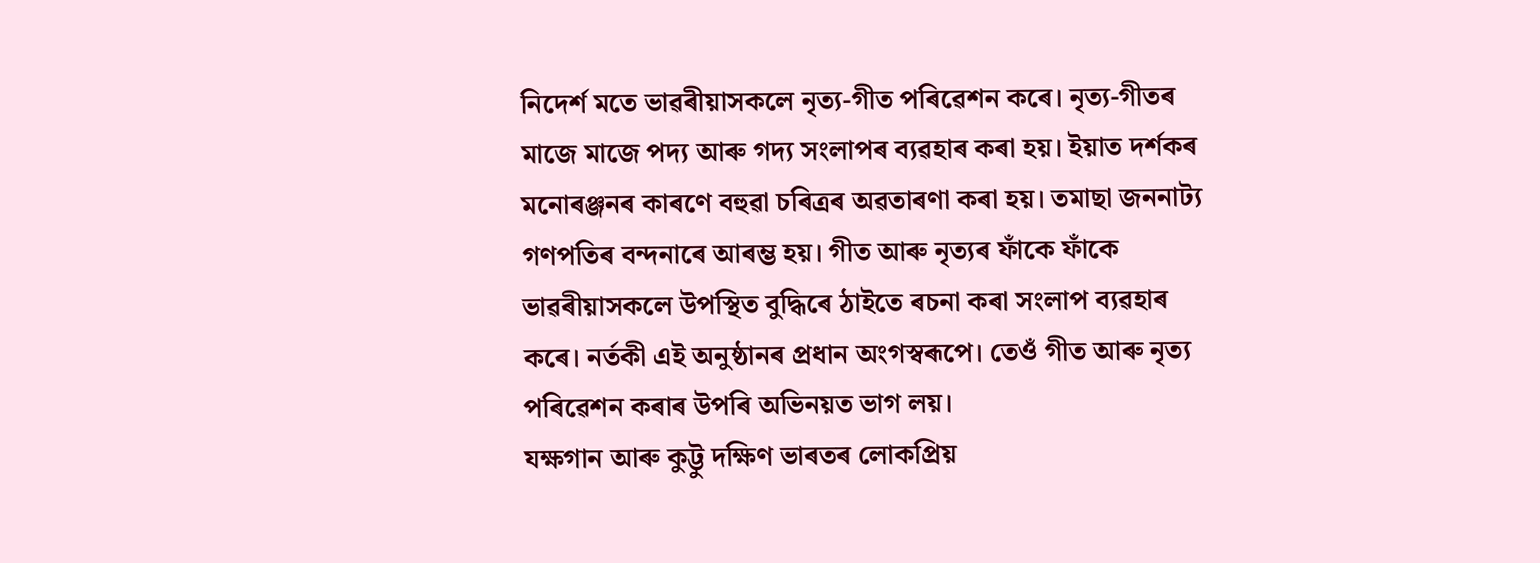নিদের্শ মতে ভাৱৰীয়াসকলে নৃত্য-গীত পৰিৱেশন কৰে। নৃত্য-গীতৰ মাজে মাজে পদ্য আৰু গদ্য সংলাপৰ ব্যৱহাৰ কৰা হয়। ইয়াত দৰ্শকৰ মনোৰঞ্জনৰ কাৰণে বহুৱা চৰিত্ৰৰ অৱতাৰণা কৰা হয়। তমাছা জননাট্য গণপতিৰ বন্দনাৰে আৰম্ভ হয়। গীত আৰু নৃত্যৰ ফাঁকে ফাঁকে ভাৱৰীয়াসকলে উপস্থিত বুদ্ধিৰে ঠাইতে ৰচনা কৰা সংলাপ ব্যৱহাৰ কৰে। নর্তকী এই অনুষ্ঠানৰ প্ৰধান অংগস্বৰূপে। তেওঁ গীত আৰু নৃত্য পৰিৱেশন কৰাৰ উপৰি অভিনয়ত ভাগ লয়।
যক্ষগান আৰু কুট্টু দক্ষিণ ভাৰতৰ লোকপ্রিয়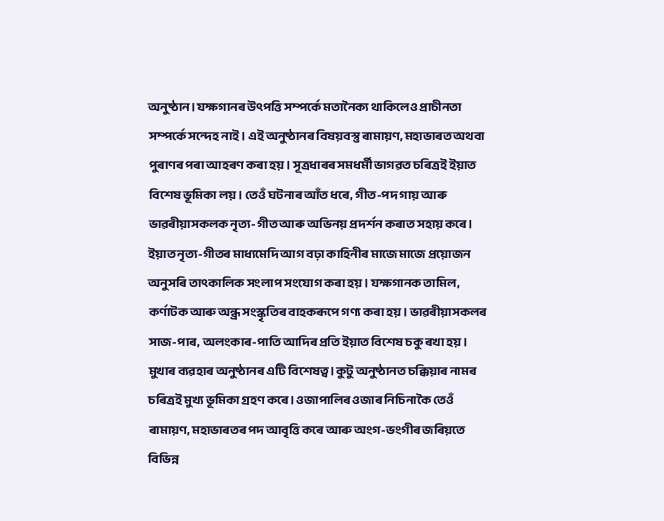অনুষ্ঠান। যক্ষগানৰ উৎপত্তি সম্পর্কে মতানৈক্য থাকিলেও প্রাচীনতা সম্পর্কে সন্দেহ নাই। এই অনুষ্ঠানৰ বিষয়বস্তু ৰামায়ণ, মহাভাৰত অথবা পুৰাণৰ পৰা আহৰণ কৰা হয়। সূত্ৰধাৰৰ সমধর্মী ভাগৱত চৰিত্ৰই ইয়াত বিশেষ ভূমিকা লয়। তেওঁ ঘটনাৰ আঁত ধৰে, গীত-পদ গায় আৰু ভাৱৰীয়াসকলক নৃত্য-গীত আৰু অভিনয় প্ৰদৰ্শন কৰাত সহায় কৰে। ইয়াত নৃত্য-গীতৰ মাধ্যমেদি আগ বঢ়া কাহিনীৰ মাজে মাজে প্রয়োজন অনুসৰি তাৎকালিক সংলাপ সংযোগ কৰা হয়। যক্ষগানক তামিল, কর্ণাটক আৰু অন্ধ্র সংস্কৃতিৰ বাহকৰূপে গণ্য কৰা হয়। ভাৱৰীয়াসকলৰ সাজ-পাৰ, অলংকাৰ-পাতি আদিৰ প্ৰতি ইয়াত বিশেষ চকু ৰখা হয়। মুখাৰ ব্যৱহাৰ অনুষ্ঠানৰ এটি বিশেষত্ব। কুটু অনুষ্ঠানত চক্কিয়াৰ নামৰ চৰিত্ৰই মুখ্য ভূমিকা গ্রহণ কৰে। ওজাপালিৰ ওজাৰ নিচিনাকৈ তেওঁ ৰামায়ণ, মহাভাৰতৰ পদ আবৃত্তি কৰে আৰু অংগ-ভংগীৰ জৰিয়তে বিভিন্ন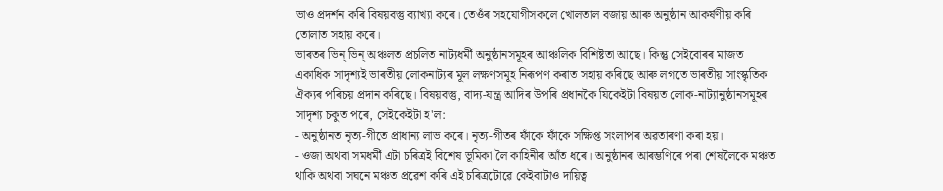ভাও প্ৰদৰ্শন কৰি বিষয়বস্তু ব্যাখ্যা কৰে। তেওঁৰ সহযোগীসকলে খোলতাল বজায় আৰু অনুষ্ঠান আকর্ষণীয় কৰি তোলাত সহায় কৰে।
ভাৰতৰ ভিন্ ভিন্ অঞ্চলত প্রচলিত নাট্যধর্মী অনুষ্ঠানসমূহৰ আঞ্চলিক বিশিষ্টতা আছে। কিন্তু সেইবোৰৰ মাজত একাধিক সাদৃশ্যই ভাৰতীয় লোকনাট্যৰ মূল লক্ষণসমূহ নিৰূপণ কৰাত সহায় কৰিছে আৰু লগতে ভাৰতীয় সাংস্কৃতিক ঐক্যৰ পৰিচয় প্রদান কৰিছে। বিষয়বস্তু, বাদ্য-যন্ত্ৰ আদিৰ উপৰি প্ৰধানকৈ যিকেইটা বিষয়ত লোক-নাট্যানুষ্ঠানসমূহৰ সাদৃশ্য চকুত পৰে, সেইকেইটা হ'ল:
- অনুষ্ঠানত নৃত্য-গীতে প্রাধান্য লাভ কৰে। নৃত্য-গীতৰ ফাঁকে ফাঁকে সক্ষিপ্ত সংলাপৰ অৱতাৰণা কৰা হয়।
- ওজা অথবা সমধর্মী এটা চৰিত্ৰই বিশেষ ভূমিকা লৈ কাহিনীৰ আঁত ধৰে। অনুষ্ঠানৰ আৰম্ভণিৰে পৰা শেষলৈকে মঞ্চত থাকি অথবা সঘনে মঞ্চত প্ৰৱেশ কৰি এই চৰিত্ৰটোৱে কেইবাটাও দায়িত্ব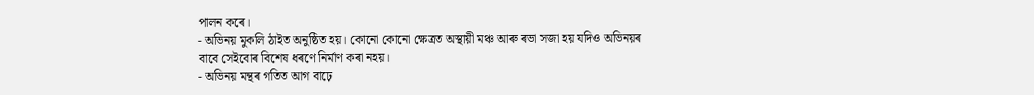পালন কৰে।
- অভিনয় মুকলি ঠাইত অনুষ্ঠিত হয়। কোনো কোনো ক্ষেত্রত অস্থায়ী মঞ্চ আৰু ৰভা সজা হয় যদিও অভিনয়ৰ বাবে সেইবোৰ বিশেষ ধৰণে নিৰ্মাণ কৰা নহয়।
- অভিনয় মন্থৰ গতিত আগ বাঢ়ে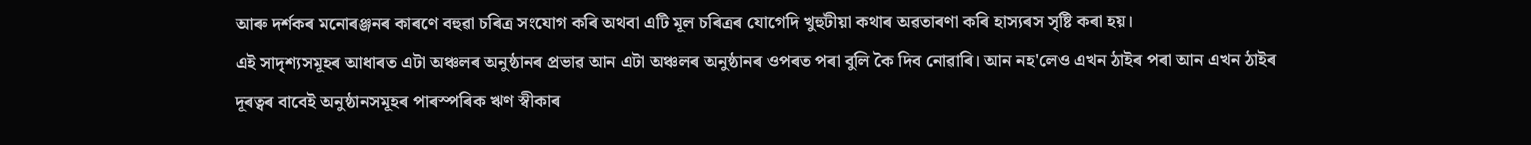আৰু দৰ্শকৰ মনোৰঞ্জনৰ কাৰণে বহুৱা চৰিত্ৰ সংযোগ কৰি অথবা এটি মূল চৰিত্ৰৰ যোগেদি খুহুটীয়া কথাৰ অৱতাৰণা কৰি হাস্যৰস সৃষ্টি কৰা হয়।
এই সাদৃশ্যসমূহৰ আধাৰত এটা অঞ্চলৰ অনুষ্ঠানৰ প্ৰভাৱ আন এটা অঞ্চলৰ অনুষ্ঠানৰ ওপৰত পৰা বুলি কৈ দিব নোৱাৰি। আন নহ'লেও এখন ঠাইৰ পৰা আন এখন ঠাইৰ দূৰত্বৰ বাবেই অনুষ্ঠানসমূহৰ পাৰস্পৰিক ঋণ স্বীকাৰ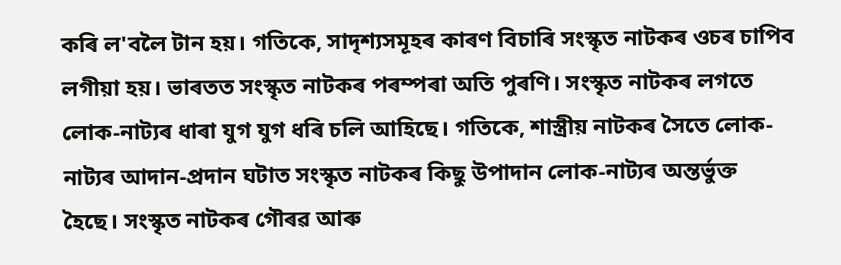কৰি ল'বলৈ টান হয়। গতিকে, সাদৃশ্যসমূহৰ কাৰণ বিচাৰি সংস্কৃত নাটকৰ ওচৰ চাপিব লগীয়া হয়। ভাৰতত সংস্কৃত নাটকৰ পৰম্পৰা অতি পুৰণি। সংস্কৃত নাটকৰ লগতে লোক-নাট্যৰ ধাৰা যুগ যুগ ধৰি চলি আহিছে। গতিকে, শাস্ত্রীয় নাটকৰ সৈতে লোক-নাট্যৰ আদান-প্রদান ঘটাত সংস্কৃত নাটকৰ কিছু উপাদান লোক-নাট্যৰ অন্তর্ভুক্ত হৈছে। সংস্কৃত নাটকৰ গৌৰৱ আৰু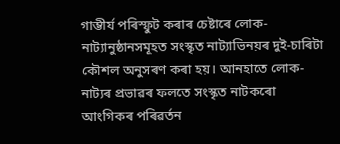গাম্ভীর্য পৰিস্ফুট কৰাৰ চেষ্টাৰে লোক-নাট্যানুষ্ঠানসমূহত সংস্কৃত নাট্যাভিনয়ৰ দুই-চাৰিটা কৌশল অনুসৰণ কৰা হয়। আনহাতে লোক-নাট্যৰ প্ৰভাৱৰ ফলতে সংস্কৃত নাটকৰো আংগিকৰ পৰিৱৰ্তন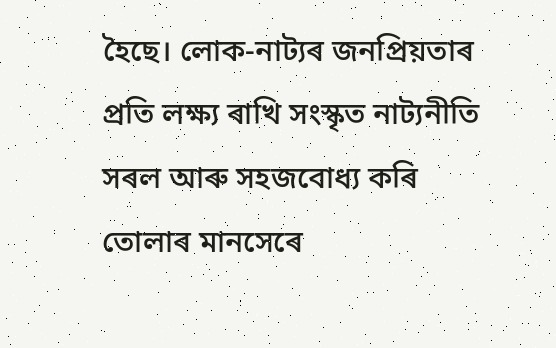হৈছে। লোক-নাট্যৰ জনপ্ৰিয়তাৰ প্ৰতি লক্ষ্য ৰাখি সংস্কৃত নাট্যনীতি সৰল আৰু সহজবোধ্য কৰি তোলাৰ মানসেৰে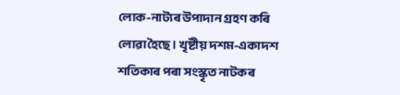লোক-নাট্যৰ উপাদান গ্ৰহণ কৰি লোৱা হৈছে। খৃষ্টীয় দশম-একাদশ শতিকাৰ পৰা সংস্কৃত নাটকৰ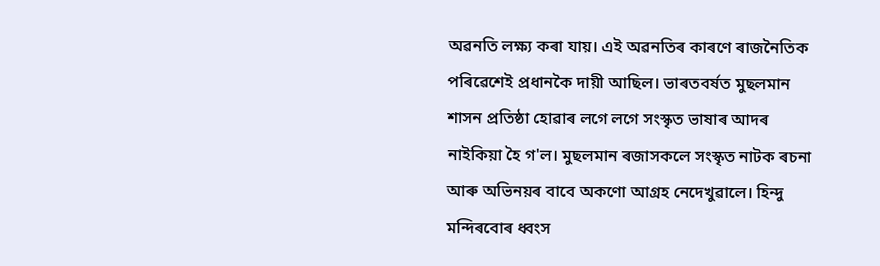অৱনতি লক্ষ্য কৰা যায়। এই অৱনতিৰ কাৰণে ৰাজনৈতিক পৰিৱেশেই প্রধানকৈ দায়ী আছিল। ভাৰতবৰ্ষত মুছলমান শাসন প্রতিষ্ঠা হোৱাৰ লগে লগে সংস্কৃত ভাষাৰ আদৰ নাইকিয়া হৈ গ'ল। মুছলমান ৰজাসকলে সংস্কৃত নাটক ৰচনা আৰু অভিনয়ৰ বাবে অকণো আগ্রহ নেদেখুৱালে। হিন্দু মন্দিৰবোৰ ধ্বংস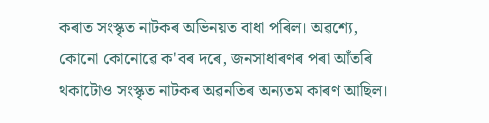কৰাত সংস্কৃত নাটকৰ অভিনয়ত বাধা পৰিল। অৱশ্যে, কোনো কোনোৱে ক'বৰ দৰে, জনসাধাৰণৰ পৰা আঁতৰি থকাটোও সংস্কৃত নাটকৰ অৱনতিৰ অন্যতম কাৰণ আছিল।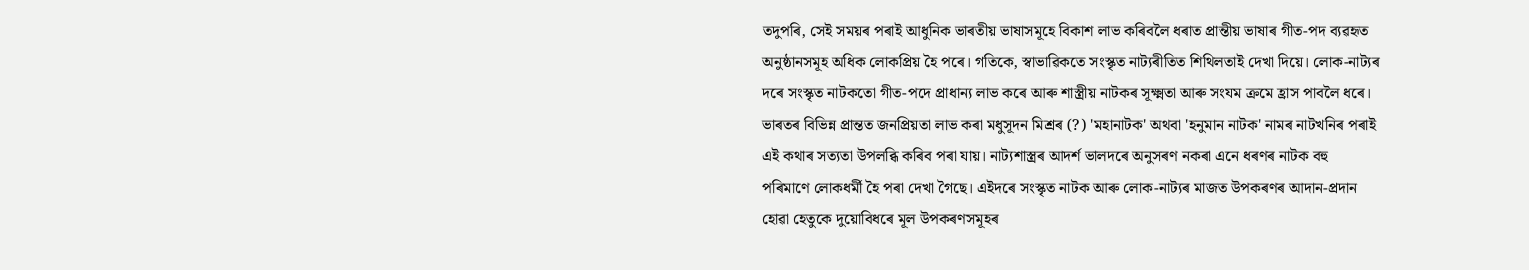তদুপৰি, সেই সময়ৰ পৰাই আধুনিক ভাৰতীয় ভাষাসমূহে বিকাশ লাভ কৰিবলৈ ধৰাত প্ৰান্তীয় ভাষাৰ গীত-পদ ব্যৱহৃত অনুষ্ঠানসমূহ অধিক লোকপ্রিয় হৈ পৰে। গতিকে, স্বাভাৱিকতে সংস্কৃত নাট্যৰীতিত শিথিলতাই দেখা দিয়ে। লোক-নাট্যৰ দৰে সংস্কৃত নাটকতো গীত-পদে প্রাধান্য লাভ কৰে আৰু শাস্ত্রীয় নাটকৰ সূক্ষ্মতা আৰু সংযম ক্রমে হ্রাস পাবলৈ ধৰে। ভাৰতৰ বিভিন্ন প্ৰান্তত জনপ্রিয়তা লাভ কৰা মধুসূদন মিশ্ৰৰ (?) 'মহানাটক' অথবা 'হনুমান নাটক' নামৰ নাটখনিৰ পৰাই এই কথাৰ সত্যতা উপলব্ধি কৰিব পৰা যায়। নাট্যশাস্ত্ৰৰ আদৰ্শ ভালদৰে অনুসৰণ নকৰা এনে ধৰণৰ নাটক বহু পৰিমাণে লোকধর্মী হৈ পৰা দেখা গৈছে। এইদৰে সংস্কৃত নাটক আৰু লোক-নাট্যৰ মাজত উপকৰণৰ আদান-প্রদান হোৱা হেতুকে দুয়োবিধৰে মূল উপকৰণসমূহৰ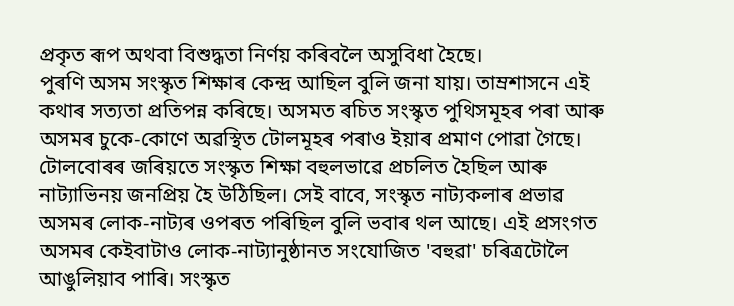প্ৰকৃত ৰূপ অথবা বিশুদ্ধতা নির্ণয় কৰিবলৈ অসুবিধা হৈছে।
পুৰণি অসম সংস্কৃত শিক্ষাৰ কেন্দ্ৰ আছিল বুলি জনা যায়। তাম্রশাসনে এই কথাৰ সত্যতা প্ৰতিপন্ন কৰিছে। অসমত ৰচিত সংস্কৃত পুথিসমূহৰ পৰা আৰু অসমৰ চুকে-কোণে অৱস্থিত টোলমূহৰ পৰাও ইয়াৰ প্ৰমাণ পোৱা গৈছে। টোলবোৰৰ জৰিয়তে সংস্কৃত শিক্ষা বহুলভাৱে প্ৰচলিত হৈছিল আৰু নাট্যাভিনয় জনপ্রিয় হৈ উঠিছিল। সেই বাবে, সংস্কৃত নাট্যকলাৰ প্ৰভাৱ অসমৰ লোক-নাট্যৰ ওপৰত পৰিছিল বুলি ভবাৰ থল আছে। এই প্রসংগত অসমৰ কেইবাটাও লোক-নাট্যানুষ্ঠানত সংযোজিত 'বহুৱা' চৰিত্ৰটোলৈ আঙুলিয়াব পাৰি। সংস্কৃত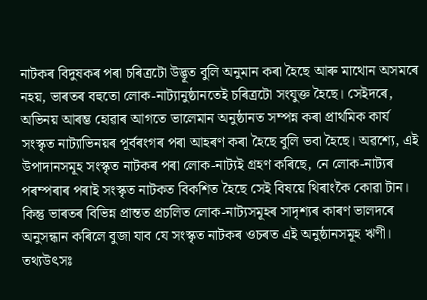নাটকৰ বিদুষকৰ পৰা চৰিত্ৰটো উদ্ভূত বুলি অনুমান কৰা হৈছে আৰু মাথোন অসমৰে নহয়, ভাৰতৰ বহুতো লোক-নাট্যানুষ্ঠানতেই চৰিত্ৰটো সংযুক্ত হৈছে। সেইদৰে, অভিনয় আৰম্ভ হোৱাৰ আগতে ভালেমান অনুষ্ঠানত সম্পন্ন কৰা প্ৰাথমিক কাৰ্য সংস্কৃত নাট্যাভিনয়ৰ পূৰ্বৰংগৰ পৰা আহৰণ কৰা হৈছে বুলি ভবা হৈছে। অৱশ্যে, এই উপাদানসমূহ সংস্কৃত নাটকৰ পৰা লোক-নাট্যই গ্রহণ কৰিছে, নে লোক-নাট্যৰ পৰম্পৰাৰ পৰাই সংস্কৃত নাটকত বিকশিত হৈছে সেই বিষয়ে থিৰাংকৈ কোৱা টান। কিন্তু ভাৰতৰ বিভিন্ন প্রান্তত প্রচলিত লোক-নাট্যসমূহৰ সাদৃশ্যৰ কাৰণ ভালদৰে অনুসন্ধান কৰিলে বুজা যাব যে সংস্কৃত নাটকৰ ওচৰত এই অনুষ্ঠানসমূহ ঋণী।
তথ্যউৎসঃ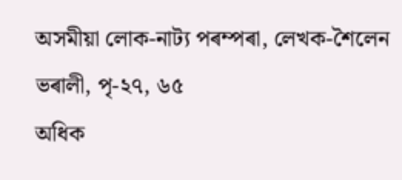অসমীয়া লোক-নাট্য পৰম্পৰা, লেখক-শৈলেন ভৰালী, পৃ-২৭, ৬৫
অধিক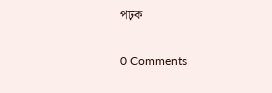পঢ়ক


0 Comments